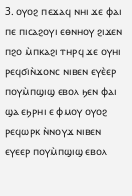3. ⲟⲩⲟϩ ⲡⲉϫⲁϥ ⲛⲏⲓ ϫⲉ ⲫⲁⲓ ⲡⲉ ⲡⲓⲥⲁϩⲟⲩⲓ ⲉⲑⲛⲏⲟⲩ ϩⲓϫⲉⲛ ⲡϩⲟ ⲙ̀ⲡⲕⲁϩⲓ ⲧⲏⲣϥ ϫⲉ ⲟⲩⲏⲓ ⲣⲉϥϭⲓⲛ̀ϫⲟⲛⲥ ⲛⲓⲃⲉⲛ ⲉⲩⲉ̀ⲉⲣ ⲡⲟⲩⲙ̀ⲡϣⲓϣ ⲉⲃⲟⲗ ϧⲉⲛ ⲫⲁⲓ ϣⲁ ⲉϧⲣⲏⲓ ⲉ ⲫⲙⲟⲩ ⲟⲩⲟϩ ⲣⲉϥⲱⲣⲕ ⲛ̀ⲛⲟⲩϫ ⲛⲓⲃⲉⲛ ⲉⲩⲉⲉⲣ ⲡⲟⲩⲙ̀ⲡϣⲓϣ ⲉⲃⲟⲗ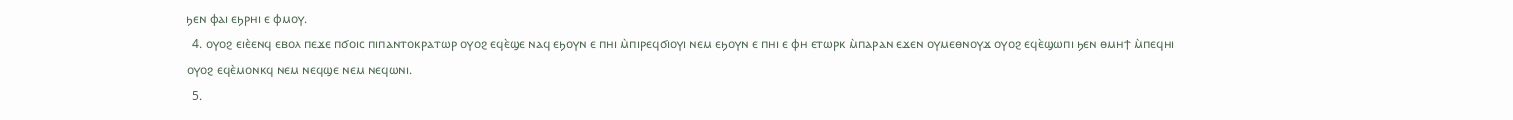ϧⲉⲛ ⲫⲁⲓ ⲉϧⲣⲏⲓ ⲉ ⲫⲙⲟⲩ.
  4. ⲟⲩⲟϩ ⲉⲓⲉ̀ⲉⲛϥ ⲉⲃⲟⲗ ⲡⲉϫⲉ ⲡϭⲟⲓⲥ ⲡⲓⲡⲁⲛⲧⲟⲕⲣⲁⲧⲱⲣ ⲟⲩⲟϩ ⲉϥⲉ̀ϣⲉ ⲛⲁϥ ⲉϧⲟⲩⲛ ⲉ ⲡⲏⲓ ⲙ̀ⲡⲓⲣⲉϥϭⲓⲟⲩⲓ ⲛⲉⲙ ⲉϧⲟⲩⲛ ⲉ ⲡⲏⲓ ⲉ ⲫⲏ ⲉⲧⲱⲣⲕ ⲙ̀ⲡⲁⲣⲁⲛ ⲉϫⲉⲛ ⲟⲩⲙⲉⲑⲛⲟⲩϫ ⲟⲩⲟϩ ⲉϥⲉ̀ϣⲱⲡⲓ ϧⲉⲛ ⲑⲙⲏϯ ⲙ̀ⲡⲉϥⲏⲓ ⲟⲩⲟϩ ⲉϥⲉ̀ⲙⲟⲛⲕϥ ⲛⲉⲙ ⲛⲉϥϣⲉ ⲛⲉⲙ ⲛⲉϥⲱⲛⲓ.
  5.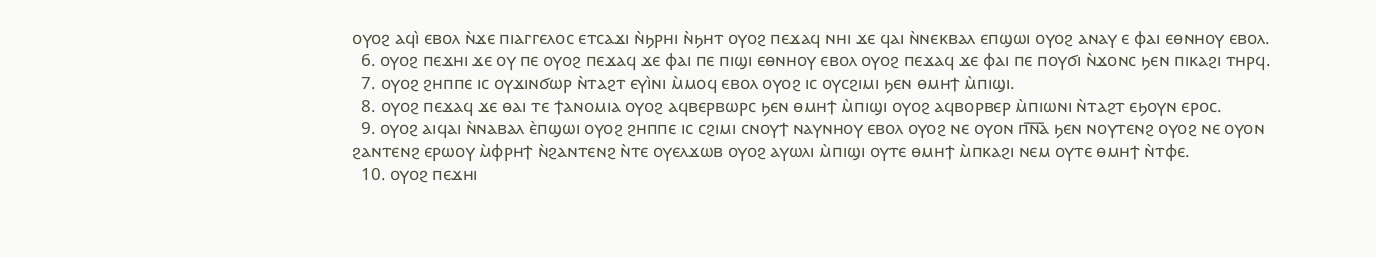ⲟⲩⲟϩ ⲁϥⲓ̀ ⲉⲃⲟⲗ ⲛ̀ϫⲉ ⲡⲓⲁⲅⲅⲉⲗⲟⲥ ⲉⲧⲥⲁϫⲓ ⲛ̀ϧⲣⲏⲓ ⲛ̀ϧⲏⲧ ⲟⲩⲟϩ ⲡⲉϫⲁϥ ⲛⲏⲓ ϫⲉ ϥⲁⲓ ⲛ̀ⲛⲉⲕⲃⲁⲗ ⲉⲡϣⲱⲓ ⲟⲩⲟϩ ⲁⲛⲁⲩ ⲉ ⲫⲁⲓ ⲉⲑⲛⲏⲟⲩ ⲉⲃⲟⲗ.
  6. ⲟⲩⲟϩ ⲡⲉϫⲏⲓ ϫⲉ ⲟⲩ ⲡⲉ ⲟⲩⲟϩ ⲡⲉϫⲁϥ ϫⲉ ⲫⲁⲓ ⲡⲉ ⲡⲓϣⲓ ⲉⲑⲛⲏⲟⲩ ⲉⲃⲟⲗ ⲟⲩⲟϩ ⲡⲉϫⲁϥ ϫⲉ ⲫⲁⲓ ⲡⲉ ⲡⲟⲩϭⲓ ⲛ̀ϫⲟⲛⲥ ϧⲉⲛ ⲡⲓⲕⲁϩⲓ ⲧⲏⲣϥ.
  7. ⲟⲩⲟϩ ϩⲏⲡⲡⲉ ⲓⲥ ⲟⲩϫⲓⲛϭⲱⲣ ⲛ̀ⲧⲁϩⲧ ⲉⲩⲓ̀ⲛⲓ ⲙ̀ⲙⲟϥ ⲉⲃⲟⲗ ⲟⲩⲟϩ ⲓⲥ ⲟⲩⲥϩⲓⲙⲓ ϧⲉⲛ ⲑⲙⲏϯ ⲙ̀ⲡⲓϣⲓ.
  8. ⲟⲩⲟϩ ⲡⲉϫⲁϥ ϫⲉ ⲑⲁⲓ ⲧⲉ ϯⲁⲛⲟⲙⲓⲁ ⲟⲩⲟϩ ⲁϥⲃⲉⲣⲃⲱⲣⲥ ϧⲉⲛ ⲑⲙⲏϯ ⲙ̀ⲡⲓϣⲓ ⲟⲩⲟϩ ⲁϥⲃⲟⲣⲃⲉⲣ ⲙ̀ⲡⲓⲱⲛⲓ ⲛ̀ⲧⲁϩⲧ ⲉϧⲟⲩⲛ ⲉⲣⲟⲥ.
  9. ⲟⲩⲟϩ ⲁⲓϥⲁⲓ ⲛ̀ⲛⲁⲃⲁⲗ ⲉ̀ⲡϣⲱⲓ ⲟⲩⲟϩ ϩⲏⲡⲡⲉ ⲓⲥ ⲥϩⲓⲙⲓ ⲥⲛⲟⲩϯ ⲛⲁⲩⲛⲏⲟⲩ ⲉⲃⲟⲗ ⲟⲩⲟϩ ⲛⲉ ⲟⲩⲟⲛ ⲡ︤ⲛ︦ⲁ︥ ϧⲉⲛ ⲛⲟⲩⲧⲉⲛϩ ⲟⲩⲟϩ ⲛⲉ ⲟⲩⲟⲛ ϩⲁⲛⲧⲉⲛϩ ⲉⲣⲱⲟⲩ ⲙ̀ⲫⲣⲏϯ ⲛ̀ϩⲁⲛⲧⲉⲛϩ ⲛ̀ⲧⲉ ⲟⲩⲉⲗϫⲱⲃ ⲟⲩⲟϩ ⲁⲩⲱⲗⲓ ⲙ̀ⲡⲓϣⲓ ⲟⲩⲧⲉ ⲑⲙⲏϯ ⲙ̀ⲡⲕⲁϩⲓ ⲛⲉⲙ ⲟⲩⲧⲉ ⲑⲙⲏϯ ⲛ̀ⲧⲫⲉ.
  10. ⲟⲩⲟϩ ⲡⲉϫⲏⲓ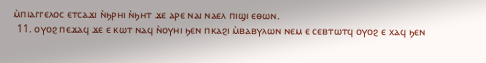ⲙ̀ⲡⲓⲁⲅⲅⲉⲗⲟⲥ ⲉⲧⲥⲁϫⲓ ⲛ̀ϧⲣⲏⲓ ⲛ̀ϧⲏⲧ ϫⲉ ⲁⲣⲉ ⲛⲁⲓ ⲛⲁⲉⲗ ⲡⲓϣⲓ ⲉⲑⲱⲛ.
  11. ⲟⲩⲟϩ ⲡⲉϫⲁϥ ϫⲉ ⲉ ⲕⲱⲧ ⲛⲁϥ ⲛ̀ⲟⲩⲏⲓ ϧⲉⲛ ⲡⲕⲁϩⲓ ⲙ̀ⲃⲁⲃⲩⲗⲱⲛ ⲛⲉⲙ ⲉ ⲥⲉⲃⲧⲱⲧϥ ⲟⲩⲟϩ ⲉ ⲭⲁϥ ϧⲉⲛ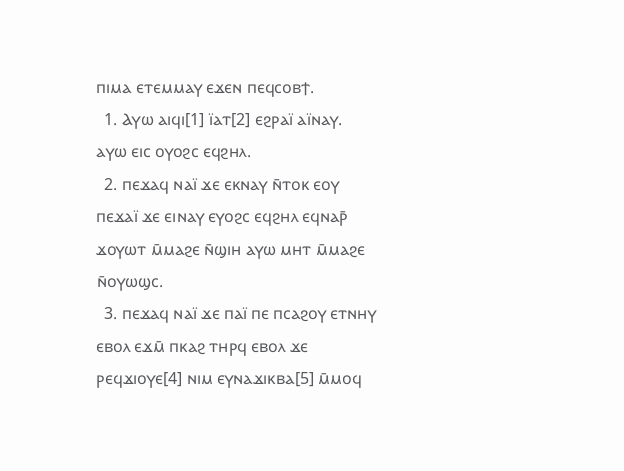ⲡⲓⲙⲁ ⲉⲧⲉⲙⲙⲁⲩ ⲉϫⲉⲛ ⲡⲉϥⲥⲟⲃϯ.
  1. Ⲁⲩⲱ ⲁⲓϥⲓ[1] ⲓ̈ⲁⲧ[2] ⲉϩⲣⲁⲓ̈ ⲁⲓ̈ⲛⲁⲩ. ⲁⲩⲱ ⲉⲓⲥ ⲟⲩⲟϩⲥ ⲉϥϩⲏⲗ.
  2. ⲡⲉϫⲁϥ ⲛⲁⲓ̈ ϫⲉ ⲉⲕⲛⲁⲩ ⲛ̄ⲧⲟⲕ ⲉⲟⲩ ⲡⲉϫⲁⲓ̈ ϫⲉ ⲉⲓⲛⲁⲩ ⲉⲩⲟϩⲥ ⲉϥϩⲏⲗ ⲉϥⲛⲁⲣ̄ ϫⲟⲩⲱⲧ ⲙ̄ⲙⲁϩⲉ ⲛ̄ϣⲓⲏ ⲁⲩⲱ ⲙⲏⲧ ⲙ̄ⲙⲁϩⲉ ⲛ̄ⲟⲩⲱϣⲥ.
  3. ⲡⲉϫⲁϥ ⲛⲁⲓ̈ ϫⲉ ⲡⲁⲓ̈ ⲡⲉ ⲡⲥⲁϩⲟⲩ ⲉⲧⲛⲏⲩ ⲉⲃⲟⲗ ⲉϫⲙ̄ ⲡⲕⲁϩ ⲧⲏⲣϥ ⲉⲃⲟⲗ ϫⲉ ⲣⲉϥϫⲓⲟⲩⲉ[4] ⲛⲓⲙ ⲉⲩⲛⲁϫⲓⲕⲃⲁ[5] ⲙ̄ⲙⲟϥ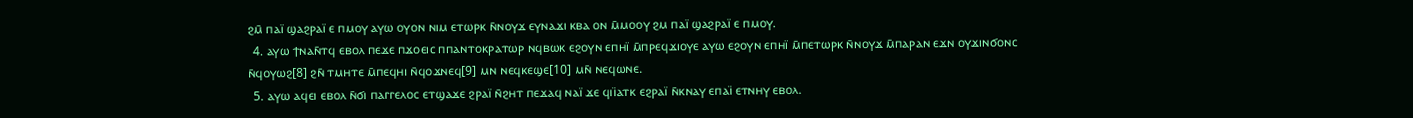ϩⲙ̄ ⲡⲁⲓ̈ ϣⲁϩⲣⲁⲓ̈ ⲉ ⲡⲙⲟⲩ ⲁⲩⲱ ⲟⲩⲟⲛ ⲛⲓⲙ ⲉⲧⲱⲣⲕ ⲛ̄ⲛⲟⲩϫ ⲉⲩⲛⲁϫⲓ ⲕⲃⲁ ⲟⲛ ⲙ̄ⲙⲟⲟⲩ ϩⲙ ⲡⲁⲓ̈ ϣⲁϩⲣⲁⲓ̈ ⲉ ⲡⲙⲟⲩ.
  4. ⲁⲩⲱ ϯⲛⲁⲛ̄ⲧϥ ⲉⲃⲟⲗ ⲡⲉϫⲉ ⲡϫⲟⲉⲓⲥ ⲡⲡⲁⲛⲧⲟⲕⲣⲁⲧⲱⲣ ⲛϥⲃⲱⲕ ⲉϩⲟⲩⲛ ⲉⲡⲏⲓ̈ ⲙ̄ⲡⲣⲉϥϫⲓⲟⲩⲉ ⲁⲩⲱ ⲉϩⲟⲩⲛ ⲉⲡⲏⲓ̈ ⲙ̄ⲡⲉⲧⲱⲣⲕ ⲛ̄ⲛⲟⲩϫ ⲙ̄ⲡⲁⲣⲁⲛ ⲉϫⲛ ⲟⲩϫⲓⲛϭⲟⲛⲥ ⲛ̄ϥⲟⲩⲱϩ[8] ϩⲛ̄ ⲧⲙⲏⲧⲉ ⲙ̄ⲡⲉϥⲏⲓ ⲛ̄ϥⲟϫⲛⲉϥ[9] ⲙⲛ ⲛⲉϥⲕⲉϣⲉ[10] ⲙⲛ̄ ⲛⲉϥⲱⲛⲉ.
  5. ⲁⲩⲱ ⲁϥⲉⲓ ⲉⲃⲟⲗ ⲛ̄ϭⲓ ⲡⲁⲅⲅⲉⲗⲟⲥ ⲉⲧϣⲁϫⲉ ϩⲣⲁⲓ̈ ⲛ̄ϩⲏⲧ ⲡⲉϫⲁϥ ⲛⲁⲓ̈ ϫⲉ ϥⲓⲓ̈ⲁⲧⲕ ⲉϩⲣⲁⲓ̈ ⲛ̄ⲕⲛⲁⲩ ⲉⲡⲁⲓ̈ ⲉⲧⲛⲏⲩ ⲉⲃⲟⲗ.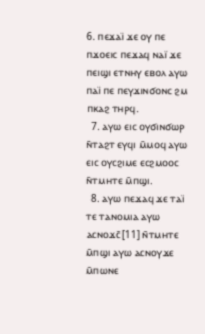6. ⲡⲉϫⲁⲓ̈ ϫⲉ ⲟⲩ ⲡⲉ ⲡϫⲟⲉⲓⲥ ⲡⲉϫⲁϥ ⲛⲁⲓ̈ ϫⲉ ⲡⲉⲓϣⲓ ⲉⲧⲛⲏⲩ ⲉⲃⲟⲗ ⲁⲩⲱ ⲡⲁⲓ̈ ⲡⲉ ⲡⲉⲩϫⲓⲛϭⲟⲛⲥ ϩⲙ ⲡⲕⲁϩ ⲧⲏⲣϥ.
  7. ⲁⲩⲱ ⲉⲓⲥ ⲟⲩϭⲓⲛϭⲱⲣ ⲛ̄ⲧⲁϩⲧ ⲉⲩϥⲓ ⲙ̄ⲙⲟϥ ⲁⲩⲱ ⲉⲓⲥ ⲟⲩⲥϩⲓⲙⲉ ⲉⲥϩⲙⲟⲟⲥ ⲛ̄ⲧⲙⲏⲧⲉ ⲙ̄ⲡϣⲓ.
  8. ⲁⲩⲱ ⲡⲉϫⲁϥ ϫⲉ ⲧⲁⲓ̈ ⲧⲉ ⲧⲁⲛⲟⲙⲓⲁ ⲁⲩⲱ ⲁⲥⲛⲟϫⲥ̄[11] ⲛ̄ⲧⲙⲏⲧⲉ ⲙ̄ⲡϣⲓ ⲁⲩⲱ ⲁⲥⲛⲟⲩϫⲉ ⲙ̄ⲡⲱⲛⲉ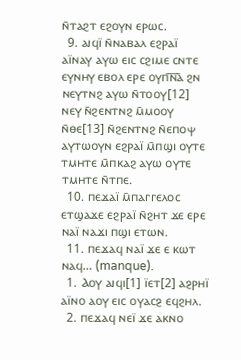ⲛ̄ⲧⲁϩⲧ ⲉϩⲟⲩⲛ ⲉⲣⲱⲥ.
  9. ⲁⲓϥⲓ̈ ⲛ̄ⲛⲁⲃⲁⲗ ⲉϩⲣⲁⲓ̈ ⲁⲓ̈ⲛⲁⲩ ⲁⲩⲱ ⲉⲓⲥ ⲥϩⲓⲙⲉ ⲥⲛⲧⲉ ⲉⲩⲛⲏⲩ ⲉⲃⲟⲗ ⲉⲣⲉ ⲟⲩⲡ︤ⲛ︦ⲁ︥ ϩⲛ ⲛⲉⲩⲧⲛϩ ⲁⲩⲱ ⲛ̄ⲧⲟⲟⲩ[12] ⲛⲉⲩ ⲛ̄ϩⲉⲛⲧⲛϩ ⲙ̄ⲙⲟⲟⲩ ⲛ̄ⲑⲉ[13] ⲛ̄ϩⲉⲛⲧⲛϩ ⲛ̄ⲉⲡⲟⲯ ⲁⲩⲧⲱⲟⲩⲛ ⲉϩⲣⲁⲓ̈ ⲙ̄ⲡϣⲓ ⲟⲩⲧⲉ ⲧⲙⲏⲧⲉ ⲙ̄ⲡⲕⲁϩ ⲁⲩⲱ ⲟⲩⲧⲉ ⲧⲙⲏⲧⲉ ⲛ̄ⲧⲡⲉ.
  10. ⲡⲉϫⲁⲓ̈ ⲙ̄ⲡⲁⲅⲅⲉⲗⲟⲥ ⲉⲧϣⲁϫⲉ ⲉϩⲣⲁⲓ̈ ⲛ̄ϩⲏⲧ ϫⲉ ⲉⲣⲉ ⲛⲁⲓ̈ ⲛⲁϫⲓ ⲡϣⲓ ⲉⲧⲱⲛ.
  11. ⲡⲉϫⲁϥ ⲛⲁⲓ̈ ϫⲉ ⲉ ⲕⲱⲧ ⲛⲁϥ… (manque).
  1. Ⲁⲟⲩ ⲁⲓϥⲓ[1] ⲓ̈ⲉⲧ[2] ⲁⳉⲣⲏⲓ̈ ⲁⲓ̈ⲛⲟ ⲁⲟⲩ ⲉⲓⲥ ⲟⲩⲁⲥⳉ ⲉϥϩⲏⲗ.
  2. ⲡⲉϫⲁϥ ⲛⲉⲓ̈ ϫⲉ ⲁⲕⲛⲟ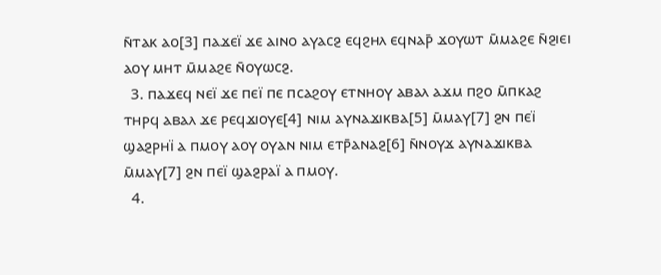ⲛ̄ⲧⲁⲕ ⲁⲟ[3] ⲡⲁϫⲉⲓ̈ ϫⲉ ⲁⲓⲛⲟ ⲁⲩⲁⲥⳉ ⲉϥϩⲏⲗ ⲉϥⲛⲁⲣ̄ ϫⲟⲩⲱⲧ ⲙ̄ⲙⲁϩⲉ ⲛ̄ⳉⲓⲉⲓ ⲁⲟⲩ ⲙⲏⲧ ⲙ̄ⲙⲁϩⲉ ⲛ̄ⲟⲩⲱⲥⳉ.
  3. ⲡⲁϫⲉϥ ⲛⲉⲓ̈ ϫⲉ ⲡⲉⲓ̈ ⲡⲉ ⲡⲥⲁϩⲟⲩ ⲉⲧⲛⲏⲟⲩ ⲁⲃⲁⲗ ⲁϫⲙ ⲡϩⲟ ⲙ̄ⲡⲕⲁϩ ⲧⲏⲣϥ ⲁⲃⲁⲗ ϫⲉ ⲣⲉϥϫⲓⲟⲩⲉ[4] ⲛⲓⲙ ⲁⲩⲛⲁϫⲓⲕⲃⲁ[5] ⲙ̄ⲙⲁⲩ[7] ⳉⲛ ⲡⲉⲓ̈ ϣⲁⳉⲣⲏⲓ̈ ⲁ ⲡⲙⲟⲩ ⲁⲟⲩ ⲟⲩⲁⲛ ⲛⲓⲙ ⲉⲧⲣ̄ⲁⲛⲁⳉ[6] ⲛ̄ⲛⲟⲩϫ ⲁⲩⲛⲁϫⲓⲕⲃⲁ ⲙ̄ⲙⲁⲩ[7] ⳉⲛ ⲡⲉⲓ̈ ϣⲁⳉⲣⲁⲓ̈ ⲁ ⲡⲙⲟⲩ.
  4.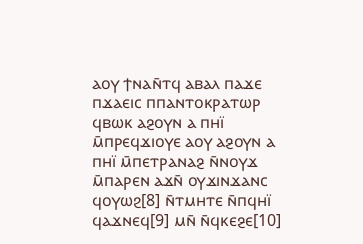ⲁⲟⲩ ϯⲛⲁⲛ̄ⲧϥ ⲁⲃⲁⲗ ⲡⲁϫⲉ ⲡϫⲁⲉⲓⲥ ⲡⲡⲁⲛⲧⲟⲕⲣⲁⲧⲱⲣ ϥⲃⲱⲕ ⲁⳉⲟⲩⲛ ⲁ ⲡⲏⲓ̈ ⲙ̄ⲡⲣⲉϥϫⲓⲟⲩⲉ ⲁⲟⲩ ⲁⳉⲟⲩⲛ ⲁ ⲡⲏⲓ̈ ⲙ̄ⲡⲉⲧⲣⲁⲛⲁⳉ ⲛ̄ⲛⲟⲩϫ ⲙ̄ⲡⲁⲣⲉⲛ ⲁϫⲛ̄ ⲟⲩϫⲓⲛϫⲁⲛⲥ ϥⲟⲩⲱϩ[8] ⲛ̄ⲧⲙⲏⲧⲉ ⲛ̄ⲡϥⲏⲓ̈ ϥⲁϫⲛⲉϥ[9] ⲙⲛ̄ ⲛ̄ϥⲕⲉⳉⲉ[10]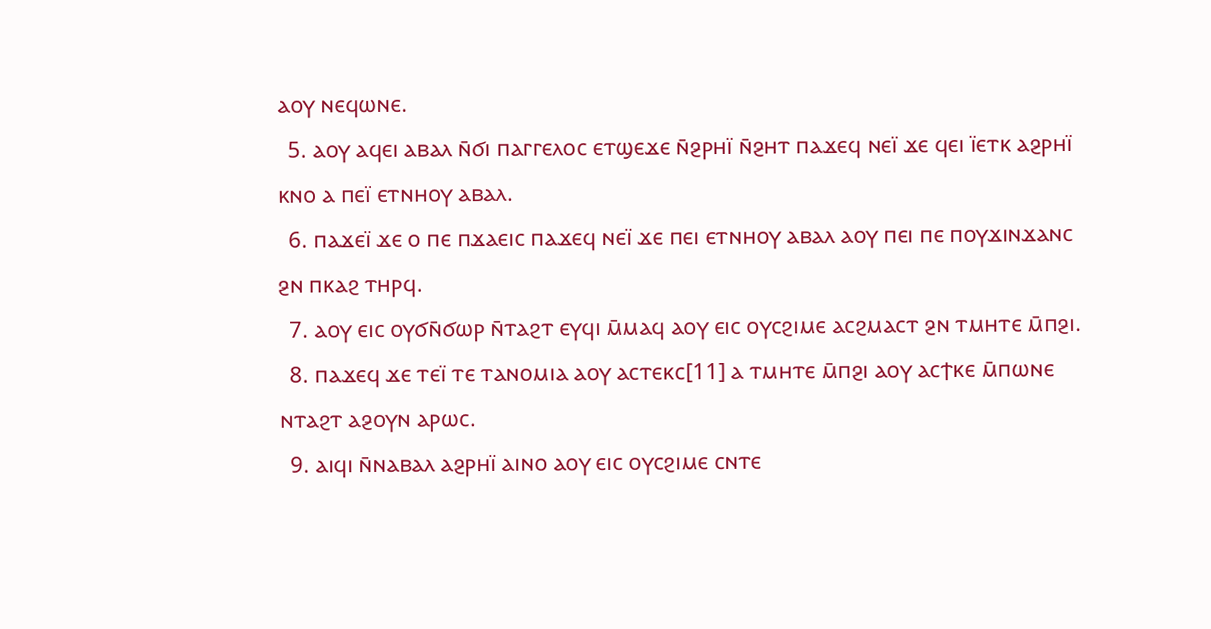ⲁⲟⲩ ⲛⲉϥⲱⲛⲉ.
  5. ⲁⲟⲩ ⲁϥⲉⲓ ⲁⲃⲁⲗ ⲛ̄ϭⲓ ⲡⲁⲅⲅⲉⲗⲟⲥ ⲉⲧϣⲉϫⲉ ⲛ̄ⳉⲣⲏⲓ̈ ⲛ̄ⳉⲏⲧ ⲡⲁϫⲉϥ ⲛⲉⲓ̈ ϫⲉ ϥⲉⲓ ⲓ̈ⲉⲧⲕ ⲁⳉⲣⲏⲓ̈ ⲕⲛⲟ ⲁ ⲡⲉⲓ̈ ⲉⲧⲛⲏⲟⲩ ⲁⲃⲁⲗ.
  6. ⲡⲁϫⲉⲓ̈ ϫⲉ ⲟ ⲡⲉ ⲡϫⲁⲉⲓⲥ ⲡⲁϫⲉϥ ⲛⲉⲓ̈ ϫⲉ ⲡⲉⲓ ⲉⲧⲛⲏⲟⲩ ⲁⲃⲁⲗ ⲁⲟⲩ ⲡⲉⲓ ⲡⲉ ⲡⲟⲩϫⲓⲛϫⲁⲛⲥ ⳉⲛ ⲡⲕⲁϩ ⲧⲏⲣϥ.
  7. ⲁⲟⲩ ⲉⲓⲥ ⲟⲩϭⲛ̄ϭⲱⲣ ⲛ̄ⲧⲁϩⲧ ⲉⲩϥⲓ ⲙ̄ⲙⲁϥ ⲁⲟⲩ ⲉⲓⲥ ⲟⲩⲥϩⲓⲙⲉ ⲁⲥϩⲙⲁⲥⲧ ⳉⲛ ⲧⲙⲏⲧⲉ ⲙ̄ⲡⳉⲓ.
  8. ⲡⲁϫⲉϥ ϫⲉ ⲧⲉⲓ̈ ⲧⲉ ⲧⲁⲛⲟⲙⲓⲁ ⲁⲟⲩ ⲁⲥⲧⲉⲕⲥ[11] ⲁ ⲧⲙⲏⲧⲉ ⲙ̄ⲡⳉⲓ ⲁⲟⲩ ⲁⲥϯⲕⲉ ⲙ̄ⲡⲱⲛⲉ ⲛⲧⲁϩⲧ ⲁⳉⲟⲩⲛ ⲁⲣⲱⲥ.
  9. ⲁⲓϥⲓ ⲛ̄ⲛⲁⲃⲁⲗ ⲁⳉⲣⲏⲓ̈ ⲁⲓⲛⲟ ⲁⲟⲩ ⲉⲓⲥ ⲟⲩⲥϩⲓⲙⲉ ⲥⲛⲧⲉ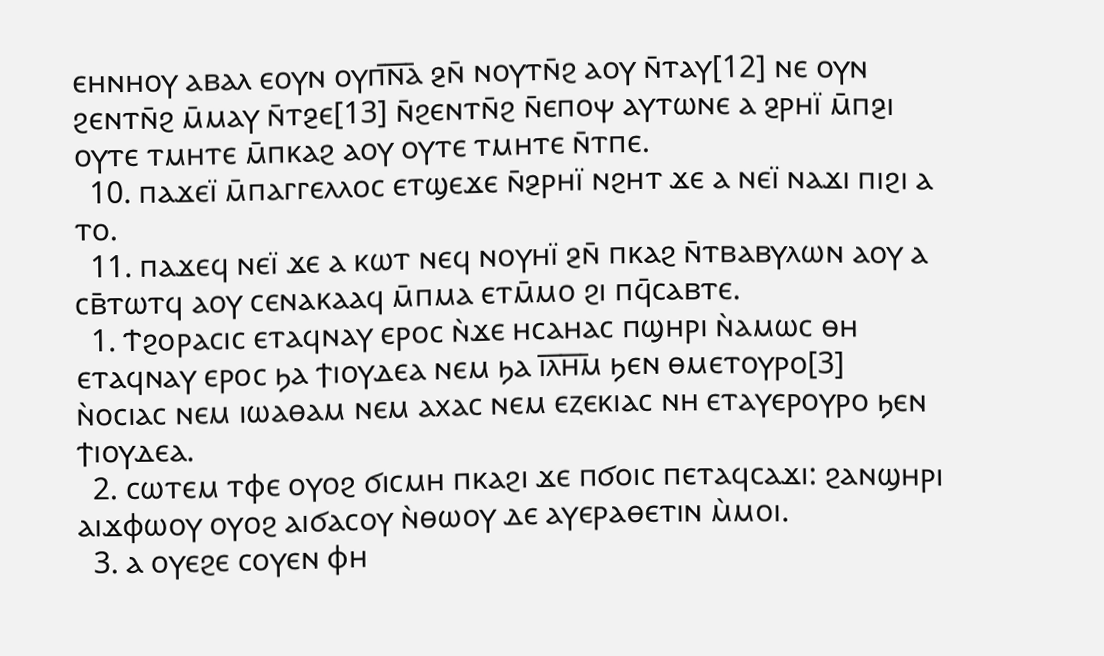ⲉⲏⲛⲏⲟⲩ ⲁⲃⲁⲗ ⲉⲟⲩⲛ ⲟⲩⲡ︤ⲛ︦ⲁ︥ ⳉⲛ̄ ⲛⲟⲩⲧⲛ̄ϩ ⲁⲟⲩ ⲛ̄ⲧⲁⲩ[12] ⲛⲉ ⲟⲩⲛ ϩⲉⲛⲧⲛ̄ϩ ⲙ̄ⲙⲁⲩ ⲛ̄ⲧⳉⲉ[13] ⲛ̄ϩⲉⲛⲧⲛ̄ϩ ⲛ̄ⲉⲡⲟⲯ ⲁⲩⲧⲱⲛⲉ ⲁ ⳉⲣⲏⲓ̈ ⲙ̄ⲡⳉⲓ ⲟⲩⲧⲉ ⲧⲙⲏⲧⲉ ⲙ̄ⲡⲕⲁϩ ⲁⲟⲩ ⲟⲩⲧⲉ ⲧⲙⲏⲧⲉ ⲛ̄ⲧⲡⲉ.
  10. ⲡⲁϫⲉⲓ̈ ⲙ̄ⲡⲁⲅⲅⲉⲗⲗⲟⲥ ⲉⲧϣⲉϫⲉ ⲛ̄ⳉⲣⲏⲓ̈ ⲛϩⲏⲧ ϫⲉ ⲁ ⲛⲉⲓ̈ ⲛⲁϫⲓ ⲡⲓϩⲓ ⲁ ⲧⲟ.
  11. ⲡⲁϫⲉϥ ⲛⲉⲓ̈ ϫⲉ ⲁ ⲕⲱⲧ ⲛⲉϥ ⲛⲟⲩⲏⲓ̈ ⳉⲛ̄ ⲡⲕⲁϩ ⲛ̄ⲧⲃⲁⲃⲩⲗⲱⲛ ⲁⲟⲩ ⲁ ⲥⲃ̄ⲧⲱⲧϥ ⲁⲟⲩ ⲥⲉⲛⲁⲕⲁⲁϥ ⲙ̄ⲡⲙⲁ ⲉⲧⲙ̄ⲙⲟ ϩⲓ ⲡϥ̄ⲥⲁⲃⲧⲉ.
  1. Ϯϩⲟⲣⲁⲥⲓⲥ ⲉⲧⲁϥⲛⲁⲩ ⲉⲣⲟⲥ ⲛ̀ϫⲉ ⲏⲥⲁⲏⲁⲥ ⲡϣⲏⲣⲓ ⲛ̀ⲁⲙⲱⲥ ⲑⲏ ⲉⲧⲁϥⲛⲁⲩ ⲉⲣⲟⲥ ϧⲁ ϯⲓⲟⲩⲇⲉⲁ ⲛⲉⲙ ϧⲁ ⲓ︤ⲗ︦ⲏ︦ⲙ︥ ϧⲉⲛ ⲑⲙⲉⲧⲟⲩⲣⲟ[3] ⲛ̀ⲟⲥⲓⲁⲥ ⲛⲉⲙ ⲓⲱⲁⲑⲁⲙ ⲛⲉⲙ ⲁⲭⲁⲥ ⲛⲉⲙ ⲉⲍⲉⲕⲓⲁⲥ ⲛⲏ ⲉⲧⲁⲩⲉⲣⲟⲩⲣⲟ ϧⲉⲛ ϯⲓⲟⲩⲇⲉⲁ.
  2. ⲥⲱⲧⲉⲙ ⲧⲫⲉ ⲟⲩⲟϩ ϭⲓⲥⲙⲏ ⲡⲕⲁϩⲓ ϫⲉ ⲡϭⲟⲓⲥ ⲡⲉⲧⲁϥⲥⲁϫⲓ: ϩⲁⲛϣⲏⲣⲓ ⲁⲓϫⲫⲱⲟⲩ ⲟⲩⲟϩ ⲁⲓϭⲁⲥⲟⲩ ⲛ̀ⲑⲱⲟⲩ ⲇⲉ ⲁⲩⲉⲣⲁⲑⲉⲧⲓⲛ ⲙ̀ⲙⲟⲓ.
  3. ⲁ ⲟⲩⲉϩⲉ ⲥⲟⲩⲉⲛ ⲫⲏ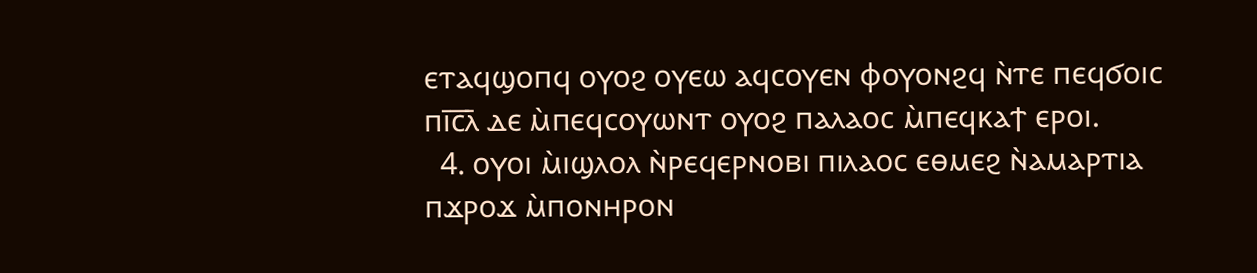ⲉⲧⲁϥϣⲟⲡϥ ⲟⲩⲟϩ ⲟⲩⲉⲱ ⲁϥⲥⲟⲩⲉⲛ ⲫⲟⲩⲟⲛϩϥ ⲛ̀ⲧⲉ ⲡⲉϥϭⲟⲓⲥ ⲡⲓ︤ⲥ︦ⲗ︥ ⲇⲉ ⲙ̀ⲡⲉϥⲥⲟⲩⲱⲛⲧ ⲟⲩⲟϩ ⲡⲁⲗⲁⲟⲥ ⲙ̀ⲡⲉϥⲕⲁϯ ⲉⲣⲟⲓ.
  4. ⲟⲩⲟⲓ ⲙ̀ⲓϣⲗⲟⲗ ⲛ̀ⲣⲉϥⲉⲣⲛⲟⲃⲓ ⲡⲓⲗⲁⲟⲥ ⲉⲑⲙⲉϩ ⲛ̀ⲁⲙⲁⲣⲧⲓⲁ ⲡϫⲣⲟϫ ⲙ̀ⲡⲟⲛⲏⲣⲟⲛ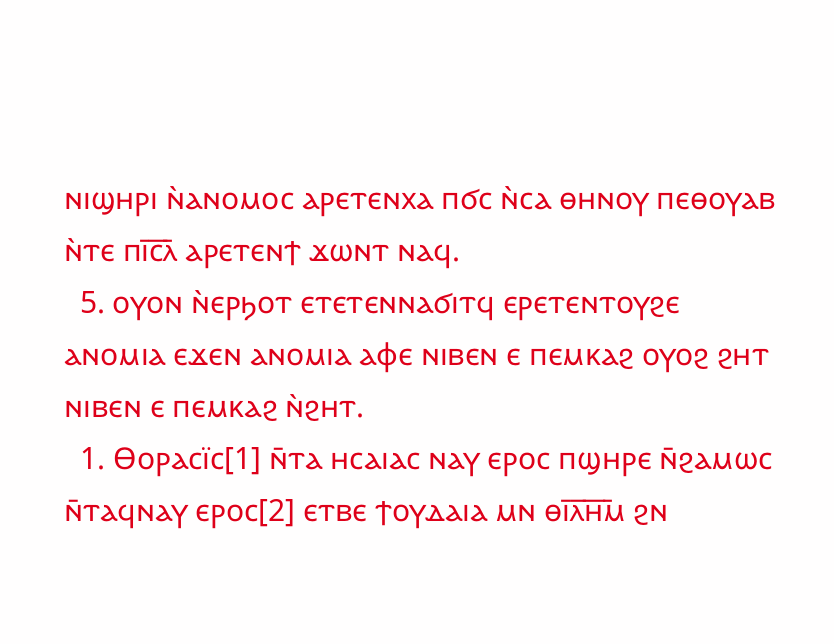ⲛⲓϣⲏⲣⲓ ⲛ̀ⲁⲛⲟⲙⲟⲥ ⲁⲣⲉⲧⲉⲛⲭⲁ ⲡϭⲥ ⲛ̀ⲥⲁ ⲑⲏⲛⲟⲩ ⲡⲉⲑⲟⲩⲁⲃ ⲛ̀ⲧⲉ ⲡⲓ︤ⲥ︦ⲗ︥ ⲁⲣⲉⲧⲉⲛϯ ϫⲱⲛⲧ ⲛⲁϥ.
  5. ⲟⲩⲟⲛ ⲛ̀ⲉⲣϧⲟⲧ ⲉⲧⲉⲧⲉⲛⲛⲁϭⲓⲧϥ ⲉⲣⲉⲧⲉⲛⲧⲟⲩϩⲉ ⲁⲛⲟⲙⲓⲁ ⲉϫⲉⲛ ⲁⲛⲟⲙⲓⲁ ⲁⲫⲉ ⲛⲓⲃⲉⲛ ⲉ ⲡⲉⲙⲕⲁϩ ⲟⲩⲟϩ ϩⲏⲧ ⲛⲓⲃⲉⲛ ⲉ ⲡⲉⲙⲕⲁϩ ⲛ̀ϩⲏⲧ.
  1. Ⲑⲟⲣⲁⲥⲓ̈ⲥ[1] ⲛ̄ⲧⲁ ⲏⲥⲁⲓⲁⲥ ⲛⲁⲩ ⲉⲣⲟⲥ ⲡϣⲏⲣⲉ ⲛ̄ϩⲁⲙⲱⲥ ⲛ̄ⲧⲁϥⲛⲁⲩ ⲉⲣⲟⲥ[2] ⲉⲧⲃⲉ ϯⲟⲩⲇⲁⲓⲁ ⲙⲛ ⲑⲓ︤ⲗ︦ⲏ︦ⲙ︥ ϩⲛ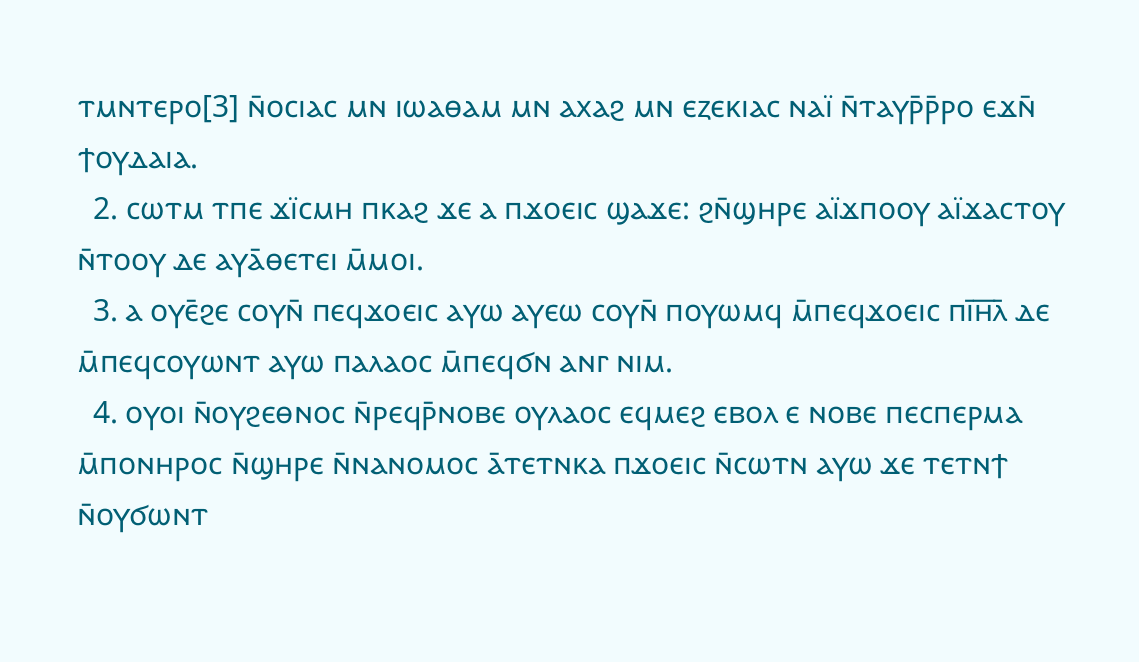ⲧⲙⲛⲧⲉⲣⲟ[3] ⲛ̄ⲟⲥⲓⲁⲥ ⲙⲛ ⲓⲱⲁⲑⲁⲙ ⲙⲛ ⲁⲭⲁϩ ⲙⲛ ⲉⲍⲉⲕⲓⲁⲥ ⲛⲁⲓ̈ ⲛ̄ⲧⲁⲩⲣ̄ⲣ̄ⲣⲟ ⲉϫⲛ̄ ϯⲟⲩⲇⲁⲓⲁ.
  2. ⲥⲱⲧⲙ ⲧⲡⲉ ϫⲓ̈ⲥⲙⲏ ⲡⲕⲁϩ ϫⲉ ⲁ ⲡϫⲟⲉⲓⲥ ϣⲁϫⲉ: ϩⲛ̄ϣⲏⲣⲉ ⲁⲓ̈ϫⲡⲟⲟⲩ ⲁⲓ̈ϫⲁⲥⲧⲟⲩ ⲛ̄ⲧⲟⲟⲩ ⲇⲉ ⲁⲩⲁ̄ⲑⲉⲧⲉⲓ ⲙ̄ⲙⲟⲓ.
  3. ⲁ ⲟⲩⲉ̄ϩⲉ ⲥⲟⲩⲛ̄ ⲡⲉϥϫⲟⲉⲓⲥ ⲁⲩⲱ ⲁⲩⲉⲱ ⲥⲟⲩⲛ̄ ⲡⲟⲩⲱⲙϥ ⲙ̄ⲡⲉϥϫⲟⲉⲓⲥ ⲡⲓ︤ⲏ︦ⲗ︥ ⲇⲉ ⲙ̄ⲡⲉϥⲥⲟⲩⲱⲛⲧ ⲁⲩⲱ ⲡⲁⲗⲁⲟⲥ ⲙ̄ⲡⲉϥϭⲛ ⲁⲛⲅ ⲛⲓⲙ.
  4. ⲟⲩⲟⲓ ⲛ̄ⲟⲩϩⲉⲑⲛⲟⲥ ⲛ̄ⲣⲉϥⲣ̄ⲛⲟⲃⲉ ⲟⲩⲗⲁⲟⲥ ⲉϥⲙⲉϩ ⲉⲃⲟⲗ ⲉ ⲛⲟⲃⲉ ⲡⲉⲥⲡⲉⲣⲙⲁ ⲙ̄ⲡⲟⲛⲏⲣⲟⲥ ⲛ̄ϣⲏⲣⲉ ⲛ̄ⲛⲁⲛⲟⲙⲟⲥ ⲁ̄ⲧⲉⲧⲛⲕⲁ ⲡϫⲟⲉⲓⲥ ⲛ̄ⲥⲱⲧⲛ ⲁⲩⲱ ϫⲉ ⲧⲉⲧⲛϯ ⲛ̄ⲟⲩϭⲱⲛⲧ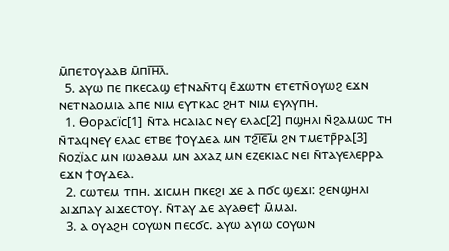ⲙ̄ⲡⲉⲧⲟⲩⲁⲁⲃ ⲙ̄ⲡⲓ︤ⲏ︦ⲗ︥.
  5. ⲁⲩⲱ ⲡⲉ ⲡⲕⲉⲥⲁϣ ⲉϯⲛⲁⲛ̄ⲧϥ ⲉ̄ϫⲱⲧⲛ ⲉⲧⲉⲧⲛ̄ⲟⲩⲱϩ ⲉϫⲛ ⲛⲉⲧⲛⲁⲟⲙⲓⲁ ⲁⲡⲉ ⲛⲓⲙ ⲉⲩⲧⲕⲁⲥ ϩⲏⲧ ⲛⲓⲙ ⲉⲩⲗⲩⲡⲏ.
  1. Ⲑⲟⲣⲁⲥⲓ̈ⲥ[1] ⲛ̄ⲧⲁ ⲏⲥⲁⲓⲁⲥ ⲛⲉⲩ ⲉⲗⲁⲥ[2] ⲡϣⲏⲗⲓ ⲛ̄ϩⲁⲙⲱⲥ ⲧⲏ ⲛ̄ⲧⲁϥⲛⲉⲩ ⲉⲗⲁⲥ ⲉⲧⲃⲉ ϯⲟⲩⲇⲉⲁ ⲙⲛ ⲧϩ︤ⲓ︦ⲉ︦ⲙ︥ ϩⲛ ⲧⲙⲉⲧⲣ̄ⲣⲁ[3] ⲛ̄ⲟⲍⲓ̈ⲁⲥ ⲙⲛ ⲓⲱⲁⲑⲁⲙ ⲙⲛ ⲁⲭⲁⲍ ⲙⲛ ⲉⲍⲉⲕⲓⲁⲥ ⲛⲉⲓ ⲛ̄ⲧⲁⲩⲉⲗⲉⲣⲣⲁ ⲉϫⲛ ϯⲟⲩⲇⲉⲁ.
  2. ⲥⲱⲧⲉⲙ ⲧⲡⲏ. ϫⲓⲥⲙⲏ ⲡⲕⲉϩⲓ ϫⲉ ⲁ ⲡϭⲥ ϣⲉϫⲓ: ϩⲉⲛϣⲏⲗⲓ ⲁⲓϫⲡⲁⲩ ⲁⲓϫⲉⲥⲧⲟⲩ. ⲛ̄ⲧⲁⲩ ⲇⲉ ⲁⲩⲁⲑⲉϯ ⲙ̄ⲙⲁⲓ.
  3. ⲁ ⲟⲩⲁϩⲏ ⲥⲟⲩⲱⲛ ⲡⲉⲥϭⲥ. ⲁⲩⲱ ⲁⲩⲓⲱ ⲥⲟⲩⲱⲛ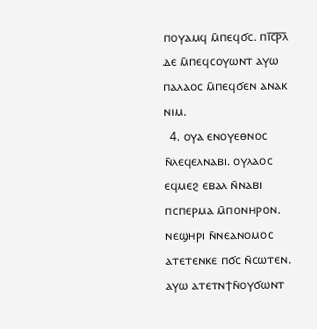ⲡⲟⲩⲁⲙϥ ⲙ̄ⲡⲉϥϭⲥ. ⲡⲓ︤ⲥ︦ⲣ︦ⲗ︥ ⲇⲉ ⲙ̄ⲡⲉϥⲥⲟⲩⲱⲛⲧ ⲁⲩⲱ ⲡⲁⲗⲁⲟⲥ ⲙ̄ⲡⲉϥϭⲉⲛ ⲁⲛⲁⲕ ⲛⲓⲙ.
  4. ⲟⲩⲁ ⲉⲛⲟⲩⲉⲑⲛⲟⲥ ⲛ̄ⲗⲉϥⲉⲗⲛⲁⲃⲓ. ⲟⲩⲗⲁⲟⲥ ⲉϥⲙⲉϩ ⲉⲃⲁⲗ ⲛ̄ⲛⲁⲃⲓ ⲡⲥⲡⲉⲣⲙⲁ ⲙ̄ⲡⲟⲛⲏⲣⲟⲛ. ⲛⲉϣⲏⲣⲓ ⲛ̄ⲛⲉⲁⲛⲟⲙⲟⲥ ⲁⲧⲉⲧⲉⲛⲕⲉ ⲡϭⲥ ⲛ̄ⲥⲱⲧⲉⲛ. ⲁⲩⲱ ⲁⲧⲉⲧⲛϯⲛ̄ⲟⲩϭⲱⲛⲧ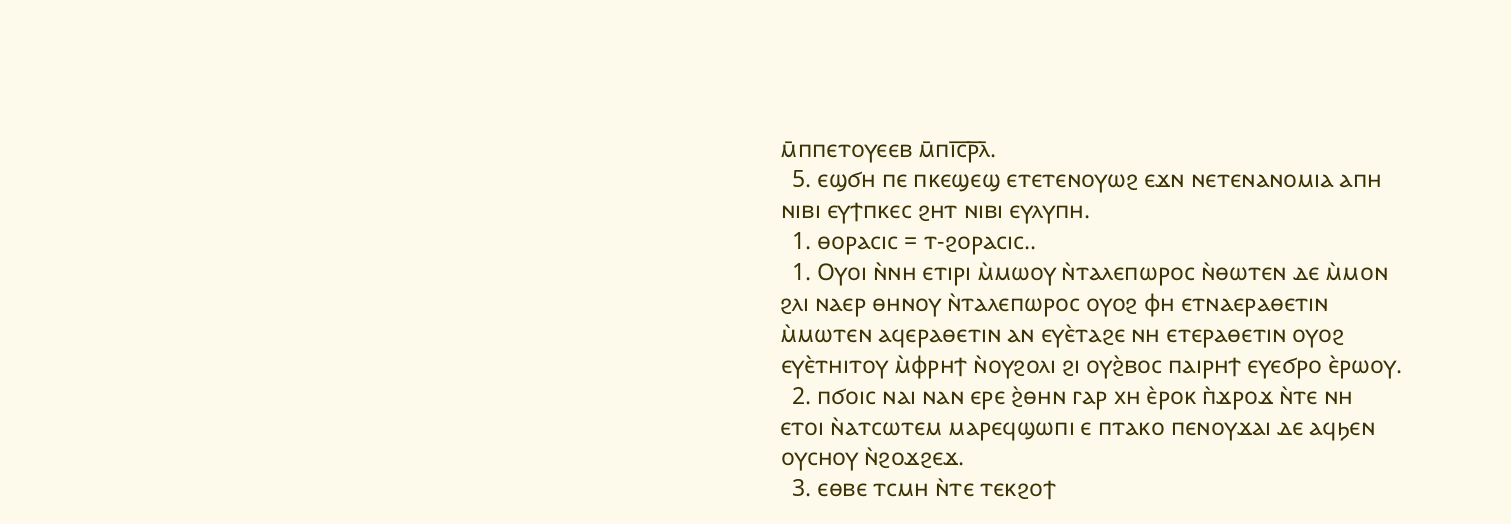ⲙ̄ⲡⲡⲉⲧⲟⲩⲉⲉⲃ ⲙ̄ⲡⲓ︤ⲥ︦ⲣ︦ⲗ︥.
  5. ⲉϣϭⲏ ⲡⲉ ⲡⲕⲉϣⲉϣ ⲉⲧⲉⲧⲉⲛⲟⲩⲱϩ ⲉϫⲛ ⲛⲉⲧⲉⲛⲁⲛⲟⲙⲓⲁ ⲁⲡⲏ ⲛⲓⲃⲓ ⲉⲩϯⲡⲕⲉⲥ ϩⲏⲧ ⲛⲓⲃⲓ ⲉⲩⲗⲩⲡⲏ.
  1. ⲑⲟⲣⲁⲥⲓⲥ = ⲧ-ϩⲟⲣⲁⲥⲓⲥ..
  1. Ⲟⲩⲟⲓ ⲛ̀ⲛⲏ ⲉⲧⲓⲣⲓ ⲙ̀ⲙⲱⲟⲩ ⲛ̀ⲧⲁⲗⲉⲡⲱⲣⲟⲥ ⲛ̀ⲑⲱⲧⲉⲛ ⲇⲉ ⲙ̀ⲙⲟⲛ ϩⲗⲓ ⲛⲁⲉⲣ ⲑⲏⲛⲟⲩ ⲛ̀ⲧⲁⲗⲉⲡⲱⲣⲟⲥ ⲟⲩⲟϩ ⲫⲏ ⲉⲧⲛⲁⲉⲣⲁⲑⲉⲧⲓⲛ ⲙ̀ⲙⲱⲧⲉⲛ ⲁϥⲉⲣⲁⲑⲉⲧⲓⲛ ⲁⲛ ⲉⲩⲉ̀ⲧⲁϩⲉ ⲛⲏ ⲉⲧⲉⲣⲁⲑⲉⲧⲓⲛ ⲟⲩⲟϩ ⲉⲩⲉ̀ⲧⲏⲓⲧⲟⲩ ⲙ̀ⲫⲣⲏϯ ⲛ̀ⲟⲩϩⲟⲗⲓ ϩⲓ ⲟⲩϩ̀ⲃⲟⲥ ⲡⲁⲓⲣⲏϯ ⲉⲩⲉϭⲣⲟ ⲉ̀ⲣⲱⲟⲩ.
  2. ⲡϭⲟⲓⲥ ⲛⲁⲓ ⲛⲁⲛ ⲉⲣⲉ ϩ̀ⲑⲏⲛ ⲅⲁⲣ ⲭⲏ ⲉ̀ⲣⲟⲕ ⲡ̀ϫⲣⲟϫ ⲛ̀ⲧⲉ ⲛⲏ ⲉⲧⲟⲓ ⲛ̀ⲁⲧⲥⲱⲧⲉⲙ ⲙⲁⲣⲉϥϣⲱⲡⲓ ⲉ ⲡⲧⲁⲕⲟ ⲡⲉⲛⲟⲩϫⲁⲓ ⲇⲉ ⲁϥϧⲉⲛ ⲟⲩⲥⲏⲟⲩ ⲛ̀ϩⲟϫϩⲉϫ.
  3. ⲉⲑⲃⲉ ⲧⲥⲙⲏ ⲛ̀ⲧⲉ ⲧⲉⲕϩⲟϯ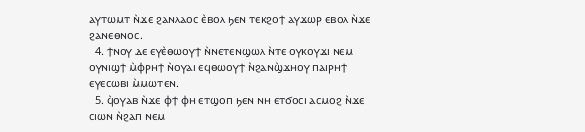ⲁⲩⲧⲱⲙⲧ ⲛ̀ϫⲉ ϩⲁⲛⲗⲁⲟⲥ ⲉ̀ⲃⲟⲗ ϧⲉⲛ ⲧⲉⲕϩⲟϯ ⲁⲩϫⲱⲣ ⲉⲃⲟⲗ ⲛ̀ϫⲉ ϩⲁⲛⲉⲑⲛⲟⲥ.
  4. ϯⲛⲟⲩ ⲇⲉ ⲉⲩⲉ̀ⲑⲱⲟⲩϯ ⲛ̀ⲛⲉⲧⲉⲛϣⲱⲗ ⲛ̀ⲧⲉ ⲟⲩⲕⲟⲩϫⲓ ⲛⲉⲙ ⲟⲩⲛⲓϣϯ ⲙ̀ⲫⲣⲏϯ ⲛ̀ⲟⲩⲁⲓ ⲉϥⲑⲱⲟⲩϯ ⲛ̀ϩⲁⲛϣ̀ϫⲏⲟⲩ ⲡⲁⲓⲣⲏϯ ⲉⲩⲉⲥⲱⲃⲓ ⲙ̀ⲙⲱⲧⲉⲛ.
  5. ϥ̀ⲟⲩⲁⲃ ⲛ̀ϫⲉ ⲫϯ ⲫⲏ ⲉⲧϣⲟⲡ ϧⲉⲛ ⲛⲏ ⲉⲧϭⲟⲥⲓ ⲁⲥⲙⲟϩ ⲛ̀ϫⲉ ⲥⲓⲱⲛ ⲛ̀ϩⲁⲡ ⲛⲉⲙ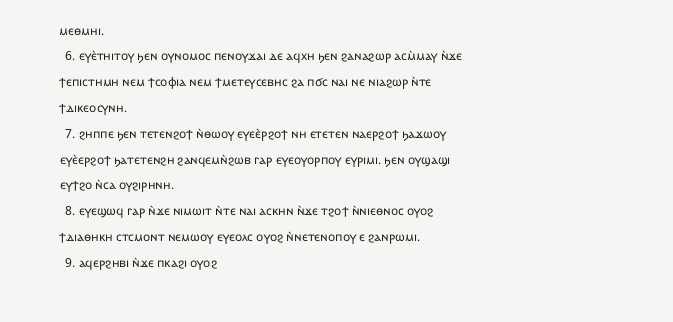ⲙⲉⲑⲙⲏⲓ.
  6. ⲉⲩⲉ̀ⲧⲏⲓⲧⲟⲩ ϧⲉⲛ ⲟⲩⲛⲟⲙⲟⲥ ⲡⲉⲛⲟⲩϫⲁⲓ ⲇⲉ ⲁϥⲭⲏ ϧⲉⲛ ϩⲁⲛⲁϩⲱⲣ ⲁⲥⲙ̀ⲙⲁⲩ ⲛ̀ϫⲉ ϯⲉⲡⲓⲥⲧⲏⲙⲏ ⲛⲉⲙ ϯⲥⲟⲫⲓⲁ ⲛⲉⲙ ϯⲙⲉⲧⲉⲩⲥⲉⲃⲏⲥ ϩⲁ ⲡϭⲥ ⲛⲁⲓ ⲛⲉ ⲛⲓⲁϩⲱⲣ ⲛ̀ⲧⲉ ϯⲇⲓⲕⲉⲟⲥⲩⲛⲏ.
  7. ϩⲏⲡⲡⲉ ϧⲉⲛ ⲧⲉⲧⲉⲛϩⲟϯ ⲛ̀ⲑⲱⲟⲩ ⲉⲩⲉⲉ̀ⲣϩⲟϯ ⲛⲏ ⲉⲧⲉⲧⲉⲛ ⲛⲁⲉⲣϩⲟϯ ϧⲁϫⲱⲟⲩ ⲉⲩⲉ̀ⲉⲣϩⲟϯ ϧⲁⲧⲉⲧⲉⲛϩⲏ ϩⲁⲛϥⲉⲙⲛ̀ϩⲱⲃ ⲅⲁⲣ ⲉⲩⲉⲟⲩⲟⲣⲡⲟⲩ ⲉⲩⲣⲓⲙⲓ. ϧⲉⲛ ⲟⲩϣⲁϣⲓ ⲉⲩϯϩⲟ ⲛ̀ⲥⲁ ⲟⲩϩⲓⲣⲏⲛⲏ.
  8. ⲉⲩⲉϣⲱϥ ⲅⲁⲣ ⲛ̀ϫⲉ ⲛⲓⲙⲱⲓⲧ ⲛ̀ⲧⲉ ⲛⲁⲓ ⲁⲥⲕⲏⲛ ⲛ̀ϫⲉ ⲧϩⲟϯ ⲛ̀ⲛⲓⲉⲑⲛⲟⲥ ⲟⲩⲟϩ ϯⲇⲓⲁⲑⲏⲕⲏ ⲥⲧⲥⲙⲟⲛⲧ ⲛⲉⲙⲱⲟⲩ ⲉⲩⲉⲟⲗⲥ ⲟⲩⲟϩ ⲛ̀ⲛⲉⲧⲉⲛⲟⲡⲟⲩ ⲉ ϩⲁⲛⲣⲱⲙⲓ.
  9. ⲁϥⲉⲣϩⲏⲃⲓ ⲛ̀ϫⲉ ⲡⲕⲁϩⲓ ⲟⲩⲟϩ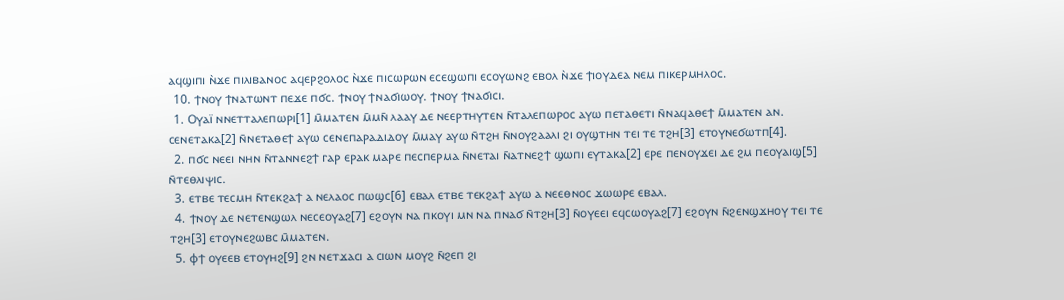ⲁϥϣⲓⲡⲓ ⲛ̀ϫⲉ ⲡⲓⲗⲓⲃⲁⲛⲟⲥ ⲁϥⲉⲣϩⲟⲗⲟⲥ ⲛ̀ϫⲉ ⲡⲓⲥⲱⲣⲱⲛ ⲉⲥⲉϣⲱⲡⲓ ⲉⲥⲟⲩⲱⲛϩ ⲉⲃⲟⲗ ⲛ̀ϫⲉ ϯⲓⲟⲩⲇⲉⲁ ⲛⲉⲙ ⲡⲓⲕⲉⲣⲙⲏⲗⲟⲥ.
  10. ϯⲛⲟⲩ ϯⲛⲁⲧⲱⲛⲧ ⲡⲉϫⲉ ⲡϭⲥ. ϯⲛⲟⲩ ϯⲛⲁϭⲓⲱⲟⲩ. ϯⲛⲟⲩ ϯⲛⲁϭⲓⲥⲓ.
  1. Ⲟⲩⲁⲓ̈ ⲛⲛⲉⲧⲧⲁⲗⲉⲡⲱⲣⲓ[1] ⲙ̄ⲙⲁⲧⲉⲛ ⲙ̄ⲙⲛ̄ ⲗⲁⲁⲩ ⲇⲉ ⲛⲉⲉⲣⲧⲏⲩⲧⲉⲛ ⲛ̄ⲧⲁⲗⲉⲡⲱⲣⲟⲥ ⲁⲩⲱ ⲡⲉⲧⲁⲑⲉⲧⲓ ⲛ̄ⲛⲁϥⲁⲑⲉϯ ⲙ̄ⲙⲁⲧⲉⲛ ⲁⲛ. ⲥⲉⲛⲉⲧⲁⲕⲁ[2] ⲛ̄ⲛⲉⲧⲁⲑⲉϯ ⲁⲩⲱ ⲥⲉⲛⲉⲡⲁⲣⲁⲇⲓⲇⲟⲩ ⲙ̄ⲙⲁⲩ ⲁⲩⲱ ⲛ̄ⲧϩⲏ ⲛ̄ⲛⲟⲩϩⲁⲁⲗⲓ ϩⲓ ⲟⲩϣⲧⲏⲛ ⲧⲉⲓ ⲧⲉ ⲧϩⲏ[3] ⲉⲧⲟⲩⲛⲉϭⲱⲧⲡ[4].
  2. ⲡϭⲥ ⲛⲉⲉⲓ ⲛⲏⲛ ⲛ̄ⲧⲁⲛⲛⲉϩϯ ⲅⲁⲣ ⲉⲣⲁⲕ ⲙⲁⲣⲉ ⲡⲉⲥⲡⲉⲣⲙⲁ ⲛ̄ⲛⲉⲧⲁⲓ ⲛ̄ⲁⲧⲛⲉϩϯ ϣⲱⲡⲓ ⲉⲩⲧⲁⲕⲁ[2] ⲉⲣⲉ ⲡⲉⲛⲟⲩϫⲉⲓ ⲇⲉ ϩⲙ ⲡⲉⲟⲩⲁⲓϣ[5] ⲛ̄ⲧⲉⲑⲗⲓⲯⲓⲥ.
  3. ⲉⲧⲃⲉ ⲧⲉⲥⲙⲏ ⲛ̄ⲧⲉⲕϩⲁϯ ⲁ ⲛⲉⲗⲁⲟⲥ ⲡⲱϣⲥ[6] ⲉⲃⲁⲗ ⲉⲧⲃⲉ ⲧⲉⲕϩⲁϯ ⲁⲩⲱ ⲁ ⲛⲉⲉⲑⲛⲟⲥ ϫⲱⲱⲣⲉ ⲉⲃⲁⲗ.
  4. ϯⲛⲟⲩ ⲇⲉ ⲛⲉⲧⲉⲛϣⲱⲗ ⲛⲉⲥⲉⲟⲩⲁϩ[7] ⲉϩⲟⲩⲛ ⲛⲁ ⲡⲕⲟⲩⲓ ⲙⲛ ⲛⲁ ⲡⲛⲁϭ ⲛ̄ⲧϩⲏ[3] ⲛ̄ⲟⲩⲉⲉⲓ ⲉϥⲥⲱⲟⲩⲁϩ[7] ⲉϩⲟⲩⲛ ⲛ̄ϩⲉⲛϣϫⲏⲟⲩ ⲧⲉⲓ ⲧⲉ ⲧϩⲏ[3] ⲉⲧⲟⲩⲛⲉϩⲱⲃⲥ ⲙ̄ⲙⲁⲧⲉⲛ.
  5. ⲫϯ ⲟⲩⲉⲉⲃ ⲉⲧⲟⲩⲏϩ[9] ϩⲛ ⲛⲉⲧϫⲁⲥⲓ ⲁ ⲥⲓⲱⲛ ⲙⲟⲩϩ ⲛ̄ϩⲉⲡ ϩⲓ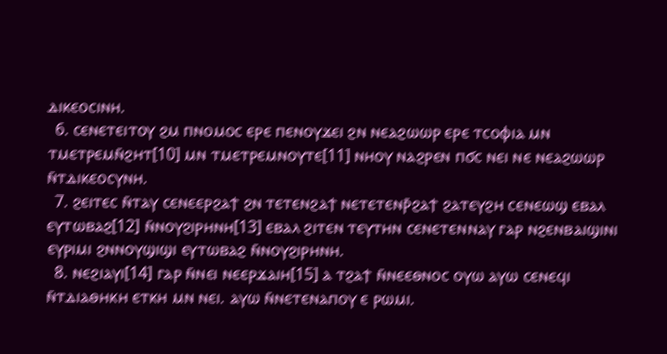ⲇⲓⲕⲉⲟⲥⲓⲛⲏ.
  6. ⲥⲉⲛⲉⲧⲉⲓⲧⲟⲩ ϩⲙ ⲡⲛⲟⲙⲟⲥ ⲉⲣⲉ ⲡⲉⲛⲟⲩϫⲉⲓ ϩⲛ ⲛⲉⲁϩⲱⲱⲣ ⲉⲣⲉ ⲧⲥⲟⲫⲓⲁ ⲙⲛ ⲧⲙⲉⲧⲣⲉⲙⲛ̄ϩⲏⲧ[10] ⲙⲛ ⲧⲙⲉⲧⲣⲉⲙⲛⲟⲩⲧⲉ[11] ⲛⲏⲟⲩ ⲛⲁϩⲣⲉⲛ ⲡϭⲥ ⲛⲉⲓ ⲛⲉ ⲛⲉⲁϩⲱⲱⲣ ⲛ̄ⲧⲇⲓⲕⲉⲟⲥⲩⲛⲏ.
  7. ϩⲉⲓⲧⲉⲥ ⲛ̄ⲧⲁⲩ ⲥⲉⲛⲉⲉⲣϩⲁϯ ϩⲛ ⲧⲉⲧⲉⲛϩⲁϯ ⲛⲉⲧⲉⲧⲉⲛⲣ̄ϩⲁϯ ϩⲁⲧⲉⲩϩⲏ ⲥⲉⲛⲉⲱϣ ⲉⲃⲁⲗ ⲉⲩⲧⲱⲃⲁϩ[12] ⲛ̄ⲛⲟⲩϩⲓⲣⲏⲛⲏ[13] ⲉⲃⲁⲗ ϩⲓⲧⲉⲛ ⲧⲉⲩⲧⲏⲛ ⲥⲉⲛⲉⲧⲉⲛⲛⲁⲩ ⲅⲁⲣ ⲛϩⲉⲛⲃⲁⲓϣⲓⲛⲓ ⲉⲩⲣⲓⲙⲓ ϩⲛⲛⲟⲩϣⲓϣⲓ ⲉⲩⲧⲱⲃⲁϩ ⲛ̄ⲛⲟⲩϩⲓⲣⲏⲛⲏ.
  8. ⲛⲉϩⲓⲁⲩⲓ[14] ⲅⲁⲣ ⲛ̄ⲛⲉⲓ ⲛⲉⲉⲣϫⲁⲓⲏ[15] ⲁ ⲧϩⲁϯ ⲛ̄ⲛⲉⲉⲑⲛⲟⲥ ⲟⲩⲱ ⲁⲩⲱ ⲥⲉⲛⲉϥⲓ ⲛ̄ⲧⲇⲓⲁⲑⲏⲕⲏ ⲉⲧⲕⲏ ⲙⲛ ⲛⲉⲓ. ⲁⲩⲱ ⲛ̄ⲛⲉⲧⲉⲛⲁⲡⲟⲩ ⲉ ⲣⲱⲙⲓ.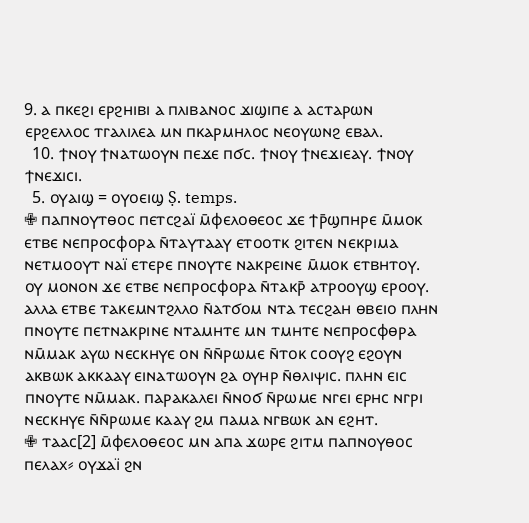9. ⲁ ⲡⲕⲉϩⲓ ⲉⲣϩⲏⲓⲃⲓ ⲁ ⲡⲗⲓⲃⲁⲛⲟⲥ ϫⲓϣⲓⲡⲉ ⲁ ⲁⲥⲧⲁⲣⲱⲛ ⲉⲣϩⲉⲗⲗⲟⲥ ⲧⲅⲁⲗⲓⲗⲉⲁ ⲙⲛ ⲡⲕⲁⲣⲙⲏⲗⲟⲥ ⲛⲉⲟⲩⲱⲛϩ ⲉⲃⲁⲗ.
  10. ϯⲛⲟⲩ ϯⲛⲁⲧⲱⲟⲩⲛ ⲡⲉϫⲉ ⲡϭⲥ. ϯⲛⲟⲩ ϯⲛⲉϫⲓⲉⲁⲩ. ϯⲛⲟⲩ ϯⲛⲉϫⲓⲥⲓ.
  5. ⲟⲩⲁⲓϣ = ⲟⲩⲟⲉⲓϣ Ṣ. temps.
✙ ⲡⲁⲡⲛⲟⲩⲧⲑⲟⲥ ⲡⲉⲧⲥϩⲁⲓ̈ ⲙ̄ⲫⲉⲗⲟⲑⲉⲟⲥ ϫⲉ ϯⲣ̄ϣⲡⲏⲣⲉ ⲙ̄ⲙⲟⲕ ⲉⲧⲃⲉ ⲛⲉⲡⲣⲟⲥⲫⲟⲣⲁ ⲛ̄ⲧⲁⲩⲧⲁⲁⲩ ⲉⲧⲟⲟⲧⲕ ϩⲓⲧⲉⲛ ⲛⲉⲕⲣⲓⲙⲁ ⲛⲉⲧⲙⲟⲟⲩⲧ ⲛⲁⲓ̈ ⲉⲧⲉⲣⲉ ⲡⲛⲟⲩⲧⲉ ⲛⲁⲕⲣⲉⲓⲛⲉ ⲙ̄ⲙⲟⲕ ⲉⲧⲃⲏⲧⲟⲩ. ⲟⲩ ⲙⲟⲛⲟⲛ ϫⲉ ⲉⲧⲃⲉ ⲛⲉⲡⲣⲟⲥⲫⲟⲣⲁ ⲛ̄ⲧⲁⲕⲣ̄ ⲁⲧⲣⲟⲟⲩϣ ⲉⲣⲟⲟⲩ. ⲁⲗⲗⲁ ⲉⲧⲃⲉ ⲧⲁⲕⲉⲙⲛⲧϩⲗⲗⲟ ⲛ̄ⲁⲧϭⲟⲙ ⲛⲧⲁ ⲧⲉⲥϩⲁⲏ ⲑⲃⲉⲓⲟ ⲡⲗⲏⲛ ⲡⲛⲟⲩⲧⲉ ⲡⲉⲧⲛⲁⲕⲣⲓⲛⲉ ⲛⲧⲁⲙⲏⲧⲉ ⲙⲛ ⲧⲙⲏⲧⲉ ⲛⲉⲡⲣⲟⲥⲫⲑⲣⲁ ⲛⲙ̄ⲙⲁⲕ ⲁⲩⲱ ⲛⲉⲥⲕⲏⲩⲉ ⲟⲛ ⲛ̄ⲛ̄ⲣⲱⲙⲉ ⲛ̄ⲧⲟⲕ ⲥⲟⲟⲩϩ ⲉϩⲟⲩⲛ ⲁⲕⲃⲱⲕ ⲁⲕⲕⲁⲁⲩ ⲉⲓⲛⲁⲧⲱⲟⲩⲛ ϩⲁ ⲟⲩⲏⲣ ⲛ̄ⲑⲗⲓⲯⲓⲥ. ⲡⲗⲏⲛ ⲉⲓⲥ ⲡⲛⲟⲩⲧⲉ ⲛⲙ̄ⲙⲁⲕ. ⲡⲁⲣⲁⲕⲁⲗⲉⲓ ⲛ̄ⲛⲟϭ ⲛ̄ⲣⲱⲙⲉ ⲛⲅⲉⲓ ⲉⲣⲏⲥ ⲛⲅⲣⲓ ⲛⲉⲥⲕⲏⲩⲉ ⲛ̄ⲛ̄ⲣⲱⲙⲉ ⲕⲁⲁⲩ ϩⲙ ⲡⲁⲙⲁ ⲛⲅⲃⲱⲕ ⲁⲛ ⲉϩⲏⲧ.
✙ ⲧⲁⲁⲥ[2] ⲙ̄ⲫⲉⲗⲟⲑⲉⲟⲥ ⲙⲛ ⲁⲡⲁ ϫⲱⲣⲉ ϩⲓⲧⲙ ⲡⲁⲡⲛⲟⲩⲑⲟⲥ ⲡⲉⲗⲁⲭ⸗ ⲟⲩϫⲁⲓ̈ ϩⲛ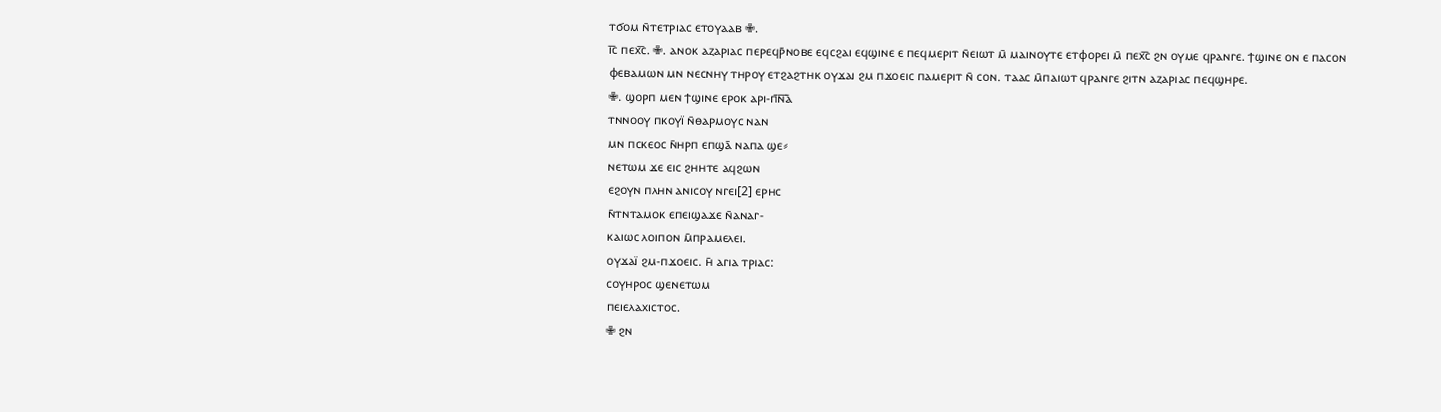ⲧϭⲟⲙ ⲛ̄ⲧⲉⲧⲣⲓⲁⲥ ⲉⲧⲟⲩⲁⲁⲃ ✙.
ⲓ︤ⲥ︥ ⲡⲉⲭ︤ⲥ︥. ✙. ⲁⲛⲟⲕ ⲁⲍⲁⲣⲓⲁⲥ ⲡⲉⲣⲉϥⲣ̄ⲛⲟⲃⲉ ⲉϥⲥϩⲁⲓ ⲉϥϣⲓⲛⲉ ⲉ ⲡⲉϥⲙⲉⲣⲓⲧ ⲛ̄ⲉⲓⲱⲧ ⲙ̄ ⲙⲁⲓⲛⲟⲩⲧⲉ ⲉⲧⲫⲟⲣⲉⲓ ⲙ̄ ⲡⲉⲭ︤ⲥ︥ ϩⲛ ⲟⲩⲙⲉ ϥⲣⲁⲛⲅⲉ. ϯϣⲓⲛⲉ ⲟⲛ ⲉ ⲡⲁⲥⲟⲛ ⲫⲉⲃⲁⲙⲱⲛ ⲙⲛ ⲛⲉⲥⲛⲏⲩ ⲧⲏⲣⲟⲩ ⲉⲧϩⲁϩⲧⲏⲕ ⲟⲩϫⲁⲓ ϩⲙ ⲡϫⲟⲉⲓⲥ ⲡⲁⲙⲉⲣⲓⲧ ⲛ̄ ⲥⲟⲛ. ⲧⲁⲁⲥ ⲙ̄ⲡⲁⲓⲱⲧ ϥⲣⲁⲛⲅⲉ ϩⲓⲧⲛ ⲁⲍⲁⲣⲓⲁⲥ ⲡⲉϥϣⲏⲣⲉ.
✙. ϣⲟⲣⲡ ⲙⲉⲛ ϯϣⲓⲛⲉ ⲉⲣⲟⲕ ⲁⲣⲓ-ⲡ︤ⲛ︦ⲁ︥
ⲧⲛⲛⲟⲟⲩ ⲡⲕⲟⲩⲓ̈ ⲛ̄ⲑⲁⲣⲙⲟⲩⲥ ⲛⲁⲛ
ⲙⲛ ⲡⲥⲕⲉⲟⲥ ⲛ̄ⲏⲣⲡ ⲉⲡϣⲁ̄ ⲛⲁⲡⲁ ϣⲉ⸗
ⲛⲉⲧⲱⲙ ϫⲉ ⲉⲓⲥ ϩⲏⲏⲧⲉ ⲁϥϩⲱⲛ
ⲉϩⲟⲩⲛ ⲡⲗⲏⲛ ⲁⲛⲓⲥⲟⲩ ⲛⲅⲉⲓ[2] ⲉⲣⲏⲥ
ⲛ̄ⲧⲛⲧⲁⲙⲟⲕ ⲉⲡⲉⲓϣⲁϫⲉ ⲛ̄ⲁⲛⲁⲅ-
ⲕⲁⲓⲱⲥ ⲗⲟⲓⲡⲟⲛ ⲙ̄ⲡⲣⲁⲙⲉⲗⲉⲓ.
ⲟⲩϫⲁⲓ̈ ϩⲙ-ⲡϫⲟⲉⲓⲥ. ⲏ̄ ⲁⲅⲓⲁ ⲧⲣⲓⲁⲥ:
ⲥⲟⲩⲏⲣⲟⲥ ϣⲉⲛⲉⲧⲱⲙ
ⲡⲉⲓⲉⲗⲁⲭⲓⲥⲧⲟⲥ.
✙ ϩⲛ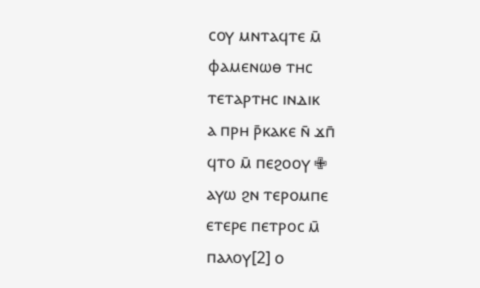ⲥⲟⲩ ⲙⲛⲧⲁϥⲧⲉ ⲙ̄
ⲫⲁⲙⲉⲛⲱⲑ ⲧⲏⲥ
ⲧⲉⲧⲁⲣⲧⲏⲥ ⲓⲛⲇⲓⲕ
ⲁ ⲡⲣⲏ ⲣ̄ⲕⲁⲕⲉ ⲛ̄ ϫⲡ̄
ϥⲧⲟ ⲙ̄ ⲡⲉϩⲟⲟⲩ ✙
ⲁⲩⲱ ϩⲛ ⲧⲉⲣⲟⲙⲡⲉ
ⲉⲧⲉⲣⲉ ⲡⲉⲧⲣⲟⲥ ⲙ̄
ⲡⲁⲗⲟⲩ[2] ⲟ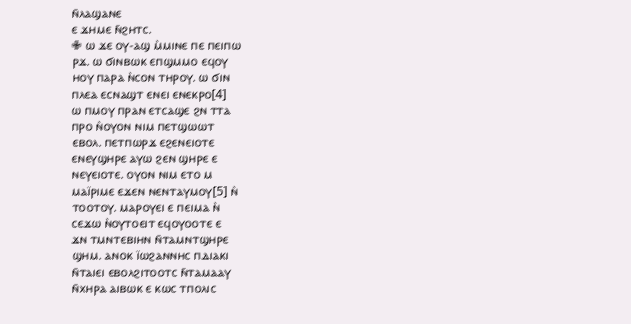ⲛ̄ⲗⲁϣⲁⲛⲉ
ⲉ ϫⲏⲙⲉ ⲛ̄ϩⲏⲧⲥ.
✙ ⲱ ϫⲉ ⲟⲩ-ⲁϣ ⲙ̀ⲙⲓⲛⲉ ⲡⲉ ⲡⲉⲓⲡⲱ
ⲣϫ. ⲱ ϭⲓⲛⲃⲱⲕ ⲉⲡϣⲙⲙⲟ ⲉϥⲟⲩ
ⲏⲟⲩ ⲡⲁⲣⲁ ⲛ̀ⲥⲟⲛ ⲧⲏⲣⲟⲩ. ⲱ ϭⲓⲛ
ⲡⲗⲉⲁ ⲉⲥⲛⲁϣⲧ ⲉⲛⲉⲓ ⲉⲛⲉⲕⲣⲟ[4]
ⲱ ⲡⲙⲟⲩ ⲡⲣⲁⲛ ⲉⲧⲥⲁϣⲉ ϩⲛ ⲧⲧⲁ
ⲡⲣⲟ ⲛ̀ⲟⲩⲟⲛ ⲛⲓⲙ ⲡⲉⲧϣⲱⲱⲧ
ⲉⲃⲟⲗ. ⲡⲉⲧⲡⲱⲣϫ ⲉϩⲉⲛⲉⲓⲟⲧⲉ
ⲉⲛⲉⲩϣⲏⲣⲉ ⲁⲩⲱ ϩⲉⲛ ϣⲏⲣⲉ ⲉ
ⲛⲉⲩⲉⲓⲟⲧⲉ. ⲟⲩⲟⲛ ⲛⲓⲙ ⲉⲧⲟ ⲙ
ⲙⲁⲓ̈ⲣⲓⲙⲉ ⲉϫⲉⲛ ⲛⲉⲛⲧⲁⲩⲙⲟⲩ[5] ⲛ̀
ⲧⲟⲟⲧⲟⲩ. ⲙⲁⲣⲟⲩⲉⲓ ⲉ ⲡⲉⲓⲙⲁ ⲛ̀
ⲥⲉϫⲱ ⲛ̀ⲟⲩⲧⲟⲉⲓⲧ ⲉϥⲟⲩⲟⲟⲧⲉ ⲉ
ϫⲛ ⲧⲙⲛⲧⲉⲃⲓⲏⲛ ⲛ̄ⲧⲁⲙⲛⲧϣⲏⲣⲉ
ϣⲏⲙ. ⲁⲛⲟⲕ ⲓ̈ⲱϩⲁⲛⲛⲏⲥ ⲡⲇⲓⲁⲕⲓ
ⲛ̄ⲧⲁⲓⲉⲓ ⲉⲃⲟⲗϩⲓⲧⲟⲟⲧⲥ ⲛ̄ⲧⲁⲙⲁⲁⲩ
ⲛ̄ⲭⲏⲣⲁ ⲁⲓⲃⲱⲕ ⲉ ⲕⲱⲥ ⲧⲡⲟⲗⲓⲥ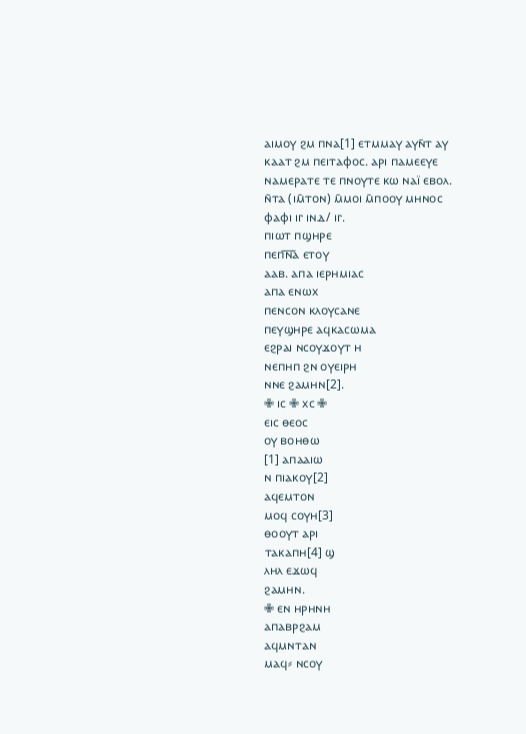ⲁⲓⲙⲟⲩ ϩⲙ ⲡⲛⲁ[1] ⲉⲧⲙⲙⲁⲩ ⲁⲩⲛ̄ⲧ ⲁⲩ
ⲕⲁⲁⲧ ϩⲙ ⲡⲉⲓⲧⲁⲫⲟⲥ. ⲁⲣⲓ ⲡⲁⲙⲉⲉⲩⲉ
ⲛⲁⲙⲉⲣⲁⲧⲉ ⲧⲉ ⲡⲛⲟⲩⲧⲉ ⲕⲱ ⲛⲁⲓ̈ ⲉⲃⲟⲗ.
ⲛ̄ⲧⲁ (ⲓⲙ̄ⲧⲟⲛ) ⲙ̄ⲙⲟⲓ ⲙ̄ⲡⲟⲟⲩ ⲙⲏⲛⲟⲥ
ⲫⲁⲫⲓ ⲓⲅ ⲓⲛⲇ/ ⲓⲅ.
ⲡⲓⲱⲧ ⲡϣⲏⲣⲉ
ⲡⲉⲡ︤ⲛ︦ⲁ︥ ⲉⲧⲟⲩ
ⲁⲁⲃ. ⲁⲡⲁ ⲓⲉⲣⲏⲙⲓⲁⲥ
ⲁⲡⲁ ⲉⲛⲱⲭ
ⲡⲉⲛⲥⲟⲛ ⲕⲗⲟⲩⲥⲁⲛⲉ
ⲡⲉⲩϣⲏⲣⲉ ⲁϥⲕⲁⲥⲱⲙⲁ
ⲉϩⲣⲁⲓ ⲛⲥⲟⲩϫⲟⲩⲧ ⲏ
ⲛⲉⲡⲏⲡ ϩⲛ ⲟⲩⲉⲓⲣⲏ
ⲛⲛⲉ ϩⲁⲙⲏⲛ[2].
✙ ⲓⲥ ✙ ⲭⲥ ✙
ⲉⲓⲥ ⲑⲉⲟⲥ
ⲟⲩ ⲃⲟⲏⲑⲱ
[1] ⲁⲡⲁⲁⲓⲱ
ⲛ ⲡⲓⲁⲕⲟⲩ[2]
ⲁϥⲉⲙⲧⲟⲛ
ⲙⲟϥ ⲥⲟⲩⲏ[3]
ⲑⲟⲟⲩⲧ ⲁⲣⲓ
ⲧⲁⲕⲁⲡⲏ[4] ϣ
ⲗⲏⲗ ⲉϫⲱϥ
ϩⲁⲙⲏⲛ.
✙ ⲉⲛ ⲏⲣⲏⲛⲏ
ⲁⲡⲁⲃⲣϩⲁⲙ
ⲁϥⲙⲛⲧⲁⲛ
ⲙⲁϥ⸗ ⲛⲥⲟⲩ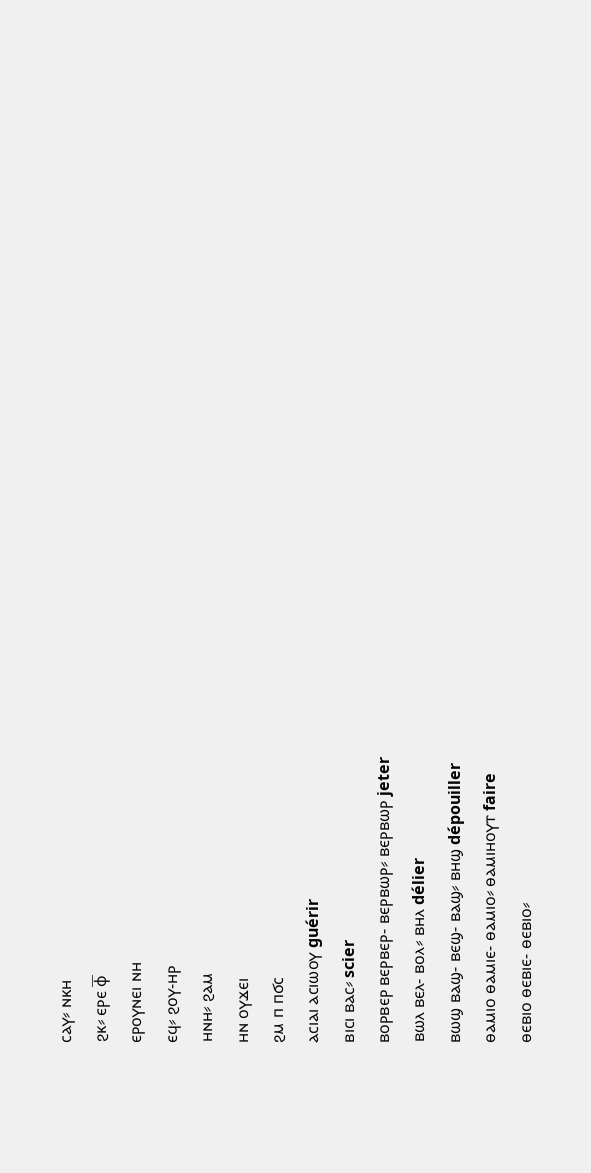ⲥⲁⲩ⸗ ⲛⲕⲏ
ϩⲕ⸗ ⲉⲣⲉ ⲫ̅
ⲉⲣⲟⲩⲛⲉⲓ ⲛⲏ
ⲉϥ⸗ ϩⲟⲩ-ⲏⲣ
ⲏⲛⲏ⸗ ϩⲁⲙ
ⲏⲛ ⲟⲩϫⲉⲓ
ϩⲙ ⲡ ⲡϭⲥ
ⲁⲥⲓⲁⲓ ⲁⲥⲓⲱⲟⲩ guérir
ⲃⲓⲥⲓ ⲃⲁⲥ⸗ scier
ⲃⲟⲣⲃⲉⲣ ⲃⲉⲣⲃⲉⲣ- ⲃⲉⲣⲃⲱⲣ⸗ ⲃⲉⲣⲃⲱⲣ jeter
ⲃⲱⲗ ⲃⲉⲗ- ⲃⲟⲗ⸗ ⲃⲏⲗ délier
ⲃⲱϣ ⲃⲁϣ- ⲃⲉϣ- ⲃⲁϣ⸗ ⲃⲏϣ dépouiller
ⲑⲁⲙⲓⲟ ⲑⲁⲙⲓⲉ- ⲑⲁⲙⲓⲟ⸗ ⲑⲁⲙⲓⲏⲟⲩⲧ faire
ⲑⲉⲃⲓⲟ ⲑⲉⲃⲓⲉ- ⲑⲉⲃⲓⲟ⸗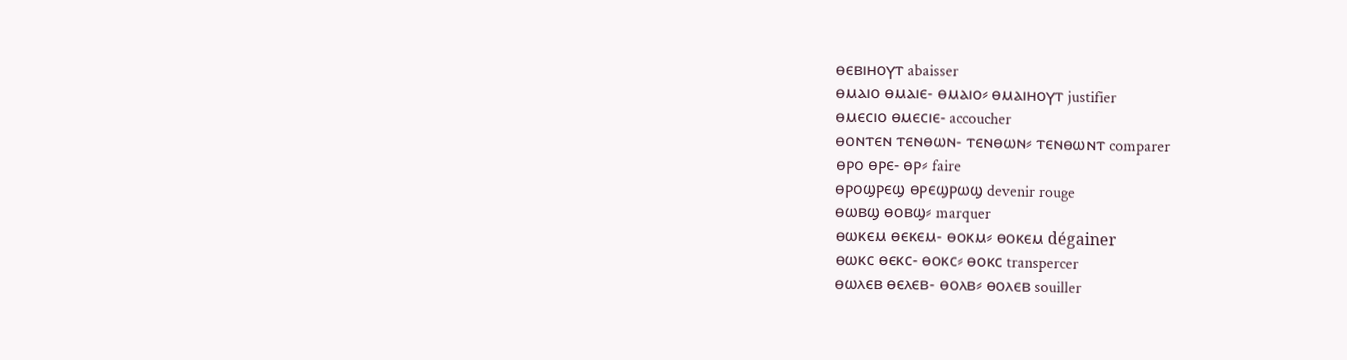ⲑⲉⲃⲓⲏⲟⲩⲧ abaisser
ⲑⲙⲁⲓⲟ ⲑⲙⲁⲓⲉ- ⲑⲙⲁⲓⲟ⸗ ⲑⲙⲁⲓⲏⲟⲩⲧ justifier
ⲑⲙⲉⲥⲓⲟ ⲑⲙⲉⲥⲓⲉ- accoucher
ⲑⲟⲛⲧⲉⲛ ⲧⲉⲛⲑⲱⲛ- ⲧⲉⲛⲑⲱⲛ⸗ ⲧⲉⲛⲑⲱⲛⲧ comparer
ⲑⲣⲟ ⲑⲣⲉ- ⲑⲣ⸗ faire
ⲑⲣⲟϣⲣⲉϣ ⲑⲣⲉϣⲣⲱϣ devenir rouge
ⲑⲱⲃϣ ⲑⲟⲃϣ⸗ marquer
ⲑⲱⲕⲉⲙ ⲑⲉⲕⲉⲙ- ⲑⲟⲕⲙ⸗ ⲑⲟⲕⲉⲙ dégainer
ⲑⲱⲕⲥ ⲑⲉⲕⲥ- ⲑⲟⲕⲥ⸗ ⲑⲟⲕⲥ transpercer
ⲑⲱⲗⲉⲃ ⲑⲉⲗⲉⲃ- ⲑⲟⲗⲃ⸗ ⲑⲟⲗⲉⲃ souiller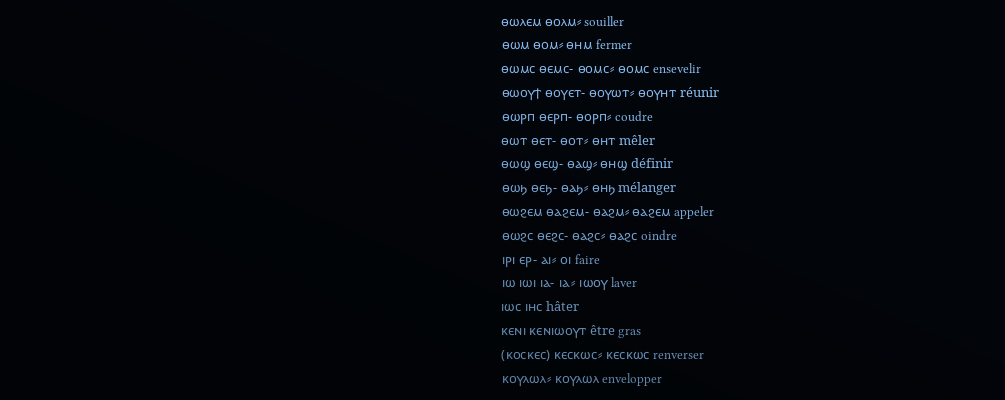ⲑⲱⲗⲉⲙ ⲑⲟⲗⲙ⸗ souiller
ⲑⲱⲙ ⲑⲟⲙ⸗ ⲑⲏⲙ fermer
ⲑⲱⲙⲥ ⲑⲉⲙⲥ- ⲑⲟⲙⲥ⸗ ⲑⲟⲙⲥ ensevelir
ⲑⲱⲟⲩϯ ⲑⲟⲩⲉⲧ- ⲑⲟⲩⲱⲧ⸗ ⲑⲟⲩⲏⲧ réunir
ⲑⲱⲣⲡ ⲑⲉⲣⲡ- ⲑⲟⲣⲡ⸗ coudre
ⲑⲱⲧ ⲑⲉⲧ- ⲑⲟⲧ⸗ ⲑⲏⲧ mêler
ⲑⲱϣ ⲑⲉϣ- ⲑⲁϣ⸗ ⲑⲏϣ définir
ⲑⲱϧ ⲑⲉϧ- ⲑⲁϧ⸗ ⲑⲏϧ mélanger
ⲑⲱϩⲉⲙ ⲑⲁϩⲉⲙ- ⲑⲁϩⲙ⸗ ⲑⲁϩⲉⲙ appeler
ⲑⲱϩⲥ ⲑⲉϩⲥ- ⲑⲁϩⲥ⸗ ⲑⲁϩⲥ oindre
ⲓⲣⲓ ⲉⲣ- ⲁⲓ⸗ ⲟⲓ faire
ⲓⲱ ⲓⲱⲓ ⲓⲁ- ⲓⲁ⸗ ⲓⲱⲟⲩ laver
ⲓⲱⲥ ⲓⲏⲥ hâter
ⲕⲉⲛⲓ ⲕⲉⲛⲓⲱⲟⲩⲧ être gras
(ⲕⲟⲥⲕⲉⲥ) ⲕⲉⲥⲕⲱⲥ⸗ ⲕⲉⲥⲕⲱⲥ renverser
ⲕⲟⲩⲗⲱⲗ⸗ ⲕⲟⲩⲗⲱⲗ envelopper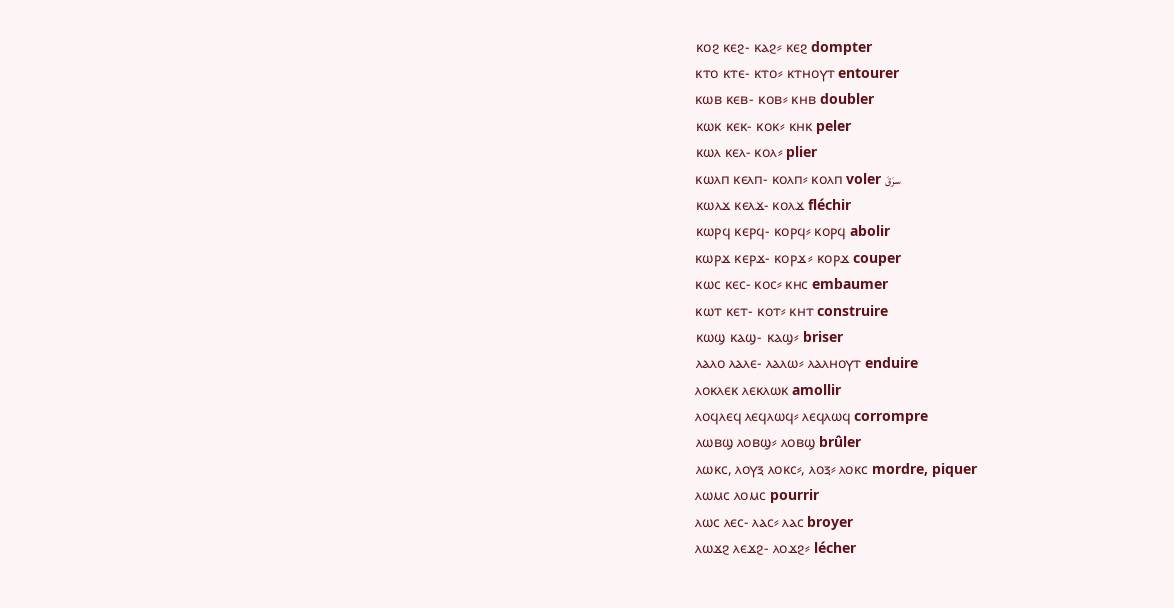ⲕⲟϩ ⲕⲉϩ- ⲕⲁϩ⸗ ⲕⲉϩ dompter
ⲕⲧⲟ ⲕⲧⲉ- ⲕⲧⲟ⸗ ⲕⲧⲏⲟⲩⲧ entourer
ⲕⲱⲃ ⲕⲉⲃ- ⲕⲟⲃ⸗ ⲕⲏⲃ doubler
ⲕⲱⲕ ⲕⲉⲕ- ⲕⲟⲕ⸗ ⲕⲏⲕ peler
ⲕⲱⲗ ⲕⲉⲗ- ⲕⲟⲗ⸗ plier
ⲕⲱⲗⲡ ⲕⲉⲗⲡ- ⲕⲟⲗⲡ⸗ ⲕⲟⲗⲡ voler سرَقَ
ⲕⲱⲗϫ ⲕⲉⲗϫ- ⲕⲟⲗϫ fléchir
ⲕⲱⲣϥ ⲕⲉⲣϥ- ⲕⲟⲣϥ⸗ ⲕⲟⲣϥ abolir
ⲕⲱⲣϫ ⲕⲉⲣϫ- ⲕⲟⲣϫ⸗ ⲕⲟⲣϫ couper
ⲕⲱⲥ ⲕⲉⲥ- ⲕⲟⲥ⸗ ⲕⲏⲥ embaumer
ⲕⲱⲧ ⲕⲉⲧ- ⲕⲟⲧ⸗ ⲕⲏⲧ construire
ⲕⲱϣ ⲕⲁϣ- ⲕⲁϣ⸗ briser
ⲗⲁⲗⲟ ⲗⲁⲗⲉ- ⲗⲁⲗⲱ⸗ ⲗⲁⲗⲏⲟⲩⲧ enduire
ⲗⲟⲕⲗⲉⲕ ⲗⲉⲕⲗⲱⲕ amollir
ⲗⲟϥⲗⲉϥ ⲗⲉϥⲗⲱϥ⸗ ⲗⲉϥⲗⲱϥ corrompre
ⲗⲱⲃϣ ⲗⲟⲃϣ⸗ ⲗⲟⲃϣ brûler
ⲗⲱⲕⲥ, ⲗⲟⲩⲝ ⲗⲟⲕⲥ⸗, ⲗⲟⲝ⸗ ⲗⲟⲕⲥ mordre, piquer
ⲗⲱⲙⲥ ⲗⲟⲙⲥ pourrir
ⲗⲱⲥ ⲗⲉⲥ- ⲗⲁⲥ⸗ ⲗⲁⲥ broyer
ⲗⲱϫϩ ⲗⲉϫϩ- ⲗⲟϫϩ⸗ lécher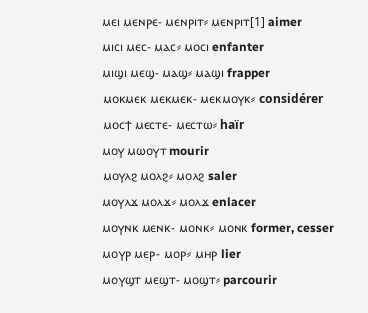ⲙⲉⲓ ⲙⲉⲛⲣⲉ- ⲙⲉⲛⲣⲓⲧ⸗ ⲙⲉⲛⲣⲓⲧ[1] aimer
ⲙⲓⲥⲓ ⲙⲉⲥ- ⲙⲁⲥ⸗ ⲙⲟⲥⲓ enfanter
ⲙⲓϣⲓ ⲙⲉϣ- ⲙⲁϣ⸗ ⲙⲁϣⲓ frapper
ⲙⲟⲕⲙⲉⲕ ⲙⲉⲕⲙⲉⲕ- ⲙⲉⲕⲙⲟⲩⲕ⸗ considérer
ⲙⲟⲥϯ ⲙⲉⲥⲧⲉ- ⲙⲉⲥⲧⲱ⸗ haïr
ⲙⲟⲩ ⲙⲱⲟⲩⲧ mourir
ⲙⲟⲩⲗϩ ⲙⲟⲗϩ⸗ ⲙⲟⲗϩ saler
ⲙⲟⲩⲗϫ ⲙⲟⲗϫ⸗ ⲙⲟⲗϫ enlacer
ⲙⲟⲩⲛⲕ ⲙⲉⲛⲕ- ⲙⲟⲛⲕ⸗ ⲙⲟⲛⲕ former, cesser
ⲙⲟⲩⲣ ⲙⲉⲣ- ⲙⲟⲣ⸗ ⲙⲏⲣ lier
ⲙⲟⲩϣⲧ ⲙⲉϣⲧ- ⲙⲟϣⲧ⸗ parcourir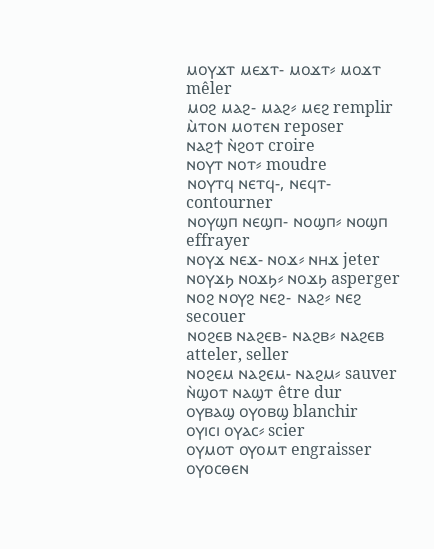ⲙⲟⲩϫⲧ ⲙⲉϫⲧ- ⲙⲟϫⲧ⸗ ⲙⲟϫⲧ mêler
ⲙⲟϩ ⲙⲁϩ- ⲙⲁϩ⸗ ⲙⲉϩ remplir
ⲙ̀ⲧⲟⲛ ⲙⲟⲧⲉⲛ reposer
ⲛⲁϩϯ ⲛ̀ϩⲟⲧ croire
ⲛⲟⲩⲧ ⲛⲟⲧ⸗ moudre
ⲛⲟⲩⲧϥ ⲛⲉⲧϥ-, ⲛⲉϥⲧ- contourner
ⲛⲟⲩϣⲡ ⲛⲉϣⲡ- ⲛⲟϣⲡ⸗ ⲛⲟϣⲡ effrayer
ⲛⲟⲩϫ ⲛⲉϫ- ⲛⲟϫ⸗ ⲛⲏϫ jeter
ⲛⲟⲩϫϧ ⲛⲟϫϧ⸗ ⲛⲟϫϧ asperger
ⲛⲟϩ ⲛⲟⲩϩ ⲛⲉϩ- ⲛⲁϩ⸗ ⲛⲉϩ secouer
ⲛⲟϩⲉⲃ ⲛⲁϩⲉⲃ- ⲛⲁϩⲃ⸗ ⲛⲁϩⲉⲃ atteler, seller
ⲛⲟϩⲉⲙ ⲛⲁϩⲉⲙ- ⲛⲁϩⲙ⸗ sauver
ⲛ̀ϣⲟⲧ ⲛⲁϣⲧ être dur
ⲟⲩⲃⲁϣ ⲟⲩⲟⲃϣ blanchir
ⲟⲩⲓⲥⲓ ⲟⲩⲁⲥ⸗ scier
ⲟⲩⲙⲟⲧ ⲟⲩⲟⲙⲧ engraisser
ⲟⲩⲟⲥⲑⲉⲛ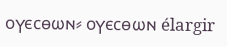ⲟⲩⲉⲥⲑⲱⲛ⸗ ⲟⲩⲉⲥⲑⲱⲛ élargir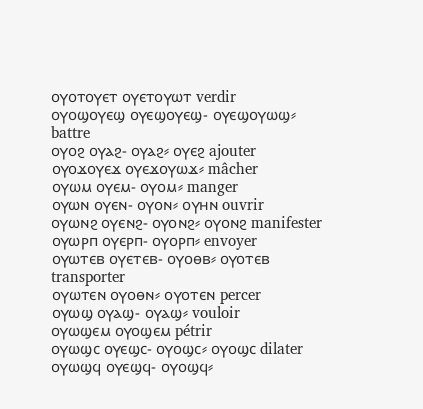ⲟⲩⲟⲧⲟⲩⲉⲧ ⲟⲩⲉⲧⲟⲩⲱⲧ verdir
ⲟⲩⲟϣⲟⲩⲉϣ ⲟⲩⲉϣⲟⲩⲉϣ- ⲟⲩⲉϣⲟⲩⲱϣ⸗ battre
ⲟⲩⲟϩ ⲟⲩⲁϩ- ⲟⲩⲁϩ⸗ ⲟⲩⲉϩ ajouter
ⲟⲩⲟϫⲟⲩⲉϫ ⲟⲩⲉϫⲟⲩⲱϫ⸗ mâcher
ⲟⲩⲱⲙ ⲟⲩⲉⲙ- ⲟⲩⲟⲙ⸗ manger
ⲟⲩⲱⲛ ⲟⲩⲉⲛ- ⲟⲩⲟⲛ⸗ ⲟⲩⲏⲛ ouvrir
ⲟⲩⲱⲛϩ ⲟⲩⲉⲛϩ- ⲟⲩⲟⲛϩ⸗ ⲟⲩⲟⲛϩ manifester
ⲟⲩⲱⲣⲡ ⲟⲩⲉⲣⲡ- ⲟⲩⲟⲣⲡ⸗ envoyer
ⲟⲩⲱⲧⲉⲃ ⲟⲩⲉⲧⲉⲃ- ⲟⲩⲟⲑⲃ⸗ ⲟⲩⲟⲧⲉⲃ transporter
ⲟⲩⲱⲧⲉⲛ ⲟⲩⲟⲑⲛ⸗ ⲟⲩⲟⲧⲉⲛ percer
ⲟⲩⲱϣ ⲟⲩⲁϣ- ⲟⲩⲁϣ⸗ vouloir
ⲟⲩⲱϣⲉⲙ ⲟⲩⲟϣⲉⲙ pétrir
ⲟⲩⲱϣⲥ ⲟⲩⲉϣⲥ- ⲟⲩⲟϣⲥ⸗ ⲟⲩⲟϣⲥ dilater
ⲟⲩⲱϣϥ ⲟⲩⲉϣϥ- ⲟⲩⲟϣϥ⸗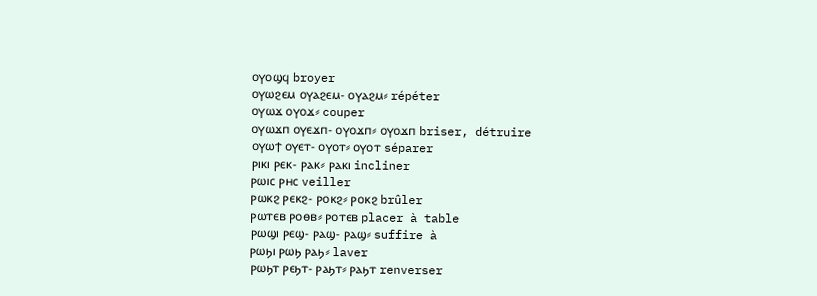ⲟⲩⲟϣϥ broyer
ⲟⲩⲱϩⲉⲙ ⲟⲩⲁϩⲉⲙ- ⲟⲩⲁϩⲙ⸗ répéter
ⲟⲩⲱϫ ⲟⲩⲟϫ⸗ couper
ⲟⲩⲱϫⲡ ⲟⲩⲉϫⲡ- ⲟⲩⲟϫⲡ⸗ ⲟⲩⲟϫⲡ briser, détruire
ⲟⲩⲱϯ ⲟⲩⲉⲧ- ⲟⲩⲟⲧ⸗ ⲟⲩⲟⲧ séparer
ⲣⲓⲕⲓ ⲣⲉⲕ- ⲣⲁⲕ⸗ ⲣⲁⲕⲓ incliner
ⲣⲱⲓⲥ ⲣⲏⲥ veiller
ⲣⲱⲕϩ ⲣⲉⲕϩ- ⲣⲟⲕϩ⸗ ⲣⲟⲕϩ brûler
ⲣⲱⲧⲉⲃ ⲣⲟⲑⲃ⸗ ⲣⲟⲧⲉⲃ placer à table
ⲣⲱϣⲓ ⲣⲉϣ- ⲣⲁϣ- ⲣⲁϣ⸗ suffire à
ⲣⲱϧⲓ ⲣⲱϧ ⲣⲁϧ⸗ laver
ⲣⲱϧⲧ ⲣⲉϧⲧ- ⲣⲁϧⲧ⸗ ⲣⲁϧⲧ renverser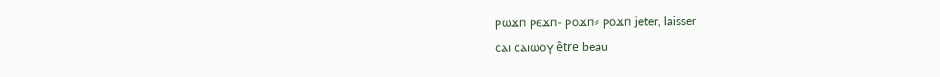ⲣⲱϫⲡ ⲣⲉϫⲡ- ⲣⲟϫⲡ⸗ ⲣⲟϫⲡ jeter, laisser
ⲥⲁⲓ ⲥⲁⲓⲱⲟⲩ être beau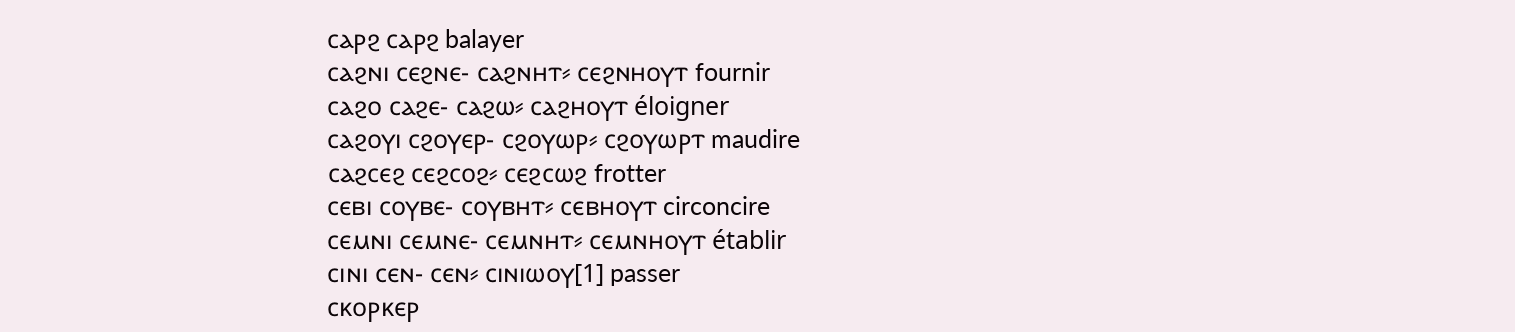ⲥⲁⲣϩ ⲥⲁⲣϩ balayer
ⲥⲁϩⲛⲓ ⲥⲉϩⲛⲉ- ⲥⲁϩⲛⲏⲧ⸗ ⲥⲉϩⲛⲏⲟⲩⲧ fournir
ⲥⲁϩⲟ ⲥⲁϩⲉ- ⲥⲁϩⲱ⸗ ⲥⲁϩⲏⲟⲩⲧ éloigner
ⲥⲁϩⲟⲩⲓ ⲥϩⲟⲩⲉⲣ- ⲥϩⲟⲩⲱⲣ⸗ ⲥϩⲟⲩⲱⲣⲧ maudire
ⲥⲁϩⲥⲉϩ ⲥⲉϩⲥⲟϩ⸗ ⲥⲉϩⲥⲱϩ frotter
ⲥⲉⲃⲓ ⲥⲟⲩⲃⲉ- ⲥⲟⲩⲃⲏⲧ⸗ ⲥⲉⲃⲏⲟⲩⲧ circoncire
ⲥⲉⲙⲛⲓ ⲥⲉⲙⲛⲉ- ⲥⲉⲙⲛⲏⲧ⸗ ⲥⲉⲙⲛⲏⲟⲩⲧ établir
ⲥⲓⲛⲓ ⲥⲉⲛ- ⲥⲉⲛ⸗ ⲥⲓⲛⲓⲱⲟⲩ[1] passer
ⲥⲕⲟⲣⲕⲉⲣ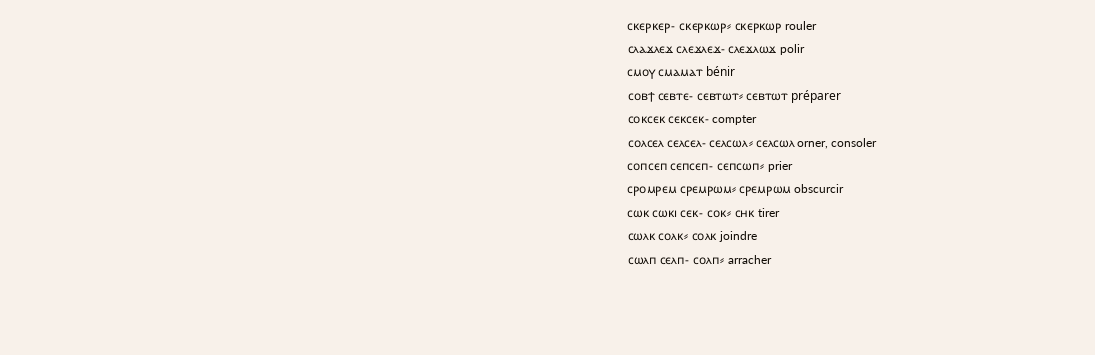ⲥⲕⲉⲣⲕⲉⲣ- ⲥⲕⲉⲣⲕⲱⲣ⸗ ⲥⲕⲉⲣⲕⲱⲣ rouler
ⲥⲗⲁϫⲗⲉϫ ⲥⲗⲉϫⲗⲉϫ- ⲥⲗⲉϫⲗⲱϫ polir
ⲥⲙⲟⲩ ⲥⲙⲁⲙⲁⲧ bénir
ⲥⲟⲃϯ ⲥⲉⲃⲧⲉ- ⲥⲉⲃⲧⲱⲧ⸗ ⲥⲉⲃⲧⲱⲧ préparer
ⲥⲟⲕⲥⲉⲕ ⲥⲉⲕⲥⲉⲕ- compter
ⲥⲟⲗⲥⲉⲗ ⲥⲉⲗⲥⲉⲗ- ⲥⲉⲗⲥⲱⲗ⸗ ⲥⲉⲗⲥⲱⲗ orner, consoler
ⲥⲟⲡⲥⲉⲡ ⲥⲉⲡⲥⲉⲡ- ⲥⲉⲡⲥⲱⲡ⸗ prier
ⲥⲣⲟⲙⲣⲉⲙ ⲥⲣⲉⲙⲣⲱⲙ⸗ ⲥⲣⲉⲙⲣⲱⲙ obscurcir
ⲥⲱⲕ ⲥⲱⲕⲓ ⲥⲉⲕ- ⲥⲟⲕ⸗ ⲥⲏⲕ tirer
ⲥⲱⲗⲕ ⲥⲟⲗⲕ⸗ ⲥⲟⲗⲕ joindre
ⲥⲱⲗⲡ ⲥⲉⲗⲡ- ⲥⲟⲗⲡ⸗ arracher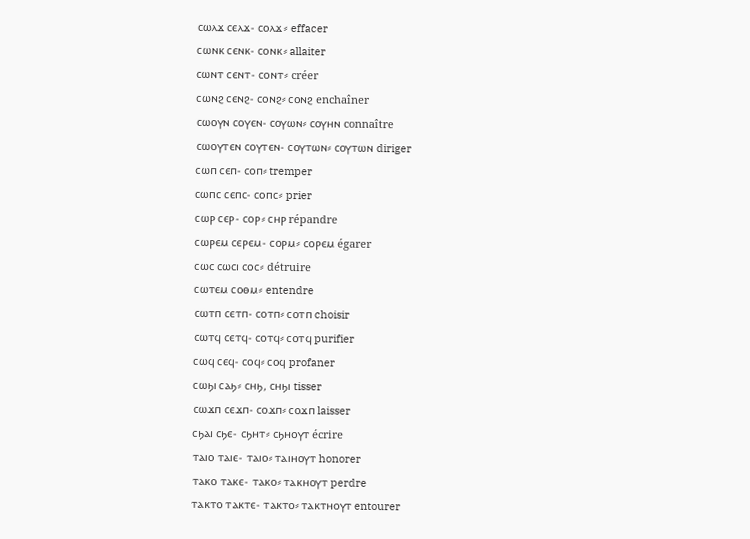ⲥⲱⲗϫ ⲥⲉⲗϫ- ⲥⲟⲗϫ⸗ effacer
ⲥⲱⲛⲕ ⲥⲉⲛⲕ- ⲥⲟⲛⲕ⸗ allaiter
ⲥⲱⲛⲧ ⲥⲉⲛⲧ- ⲥⲟⲛⲧ⸗ créer
ⲥⲱⲛϩ ⲥⲉⲛϩ- ⲥⲟⲛϩ⸗ ⲥⲟⲛϩ enchaîner
ⲥⲱⲟⲩⲛ ⲥⲟⲩⲉⲛ- ⲥⲟⲩⲱⲛ⸗ ⲥⲟⲩⲏⲛ connaître
ⲥⲱⲟⲩⲧⲉⲛ ⲥⲟⲩⲧⲉⲛ- ⲥⲟⲩⲧⲱⲛ⸗ ⲥⲟⲩⲧⲱⲛ diriger
ⲥⲱⲡ ⲥⲉⲡ- ⲥⲟⲡ⸗ tremper
ⲥⲱⲡⲥ ⲥⲉⲡⲥ- ⲥⲟⲡⲥ⸗ prier
ⲥⲱⲣ ⲥⲉⲣ- ⲥⲟⲣ⸗ ⲥⲏⲣ répandre
ⲥⲱⲣⲉⲙ ⲥⲉⲣⲉⲙ- ⲥⲟⲣⲙ⸗ ⲥⲟⲣⲉⲙ égarer
ⲥⲱⲥ ⲥⲱⲥⲓ ⲥⲟⲥ⸗ détruire
ⲥⲱⲧⲉⲙ ⲥⲟⲑⲙ⸗ entendre
ⲥⲱⲧⲡ ⲥⲉⲧⲡ- ⲥⲟⲧⲡ⸗ ⲥⲟⲧⲡ choisir
ⲥⲱⲧϥ ⲥⲉⲧϥ- ⲥⲟⲧϥ⸗ ⲥⲟⲧϥ purifier
ⲥⲱϥ ⲥⲉϥ- ⲥⲟϥ⸗ ⲥⲟϥ profaner
ⲥⲱϧⲓ ⲥⲁϧ⸗ ⲥⲏϧ, ⲥⲏϧⲓ tisser
ⲥⲱϫⲡ ⲥⲉϫⲡ- ⲥⲟϫⲡ⸗ ⲥⲟϫⲡ laisser
ⲥϧⲁⲓ ⲥϧⲉ- ⲥϧⲏⲧ⸗ ⲥϧⲏⲟⲩⲧ écrire
ⲧⲁⲓⲟ ⲧⲁⲓⲉ- ⲧⲁⲓⲟ⸗ ⲧⲁⲓⲏⲟⲩⲧ honorer
ⲧⲁⲕⲟ ⲧⲁⲕⲉ- ⲧⲁⲕⲟ⸗ ⲧⲁⲕⲏⲟⲩⲧ perdre
ⲧⲁⲕⲧⲟ ⲧⲁⲕⲧⲉ- ⲧⲁⲕⲧⲟ⸗ ⲧⲁⲕⲧⲏⲟⲩⲧ entourer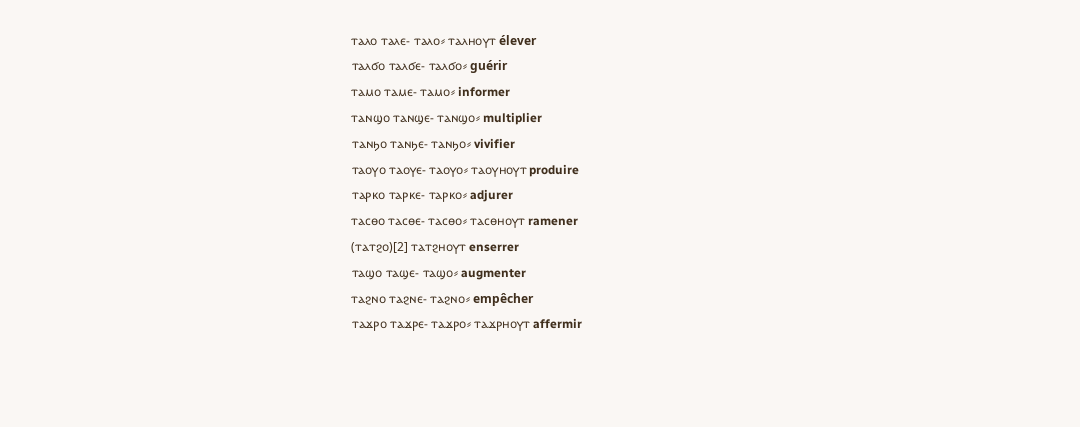ⲧⲁⲗⲟ ⲧⲁⲗⲉ- ⲧⲁⲗⲟ⸗ ⲧⲁⲗⲏⲟⲩⲧ élever
ⲧⲁⲗϭⲟ ⲧⲁⲗϭⲉ- ⲧⲁⲗϭⲟ⸗ guérir
ⲧⲁⲙⲟ ⲧⲁⲙⲉ- ⲧⲁⲙⲟ⸗ informer
ⲧⲁⲛϣⲟ ⲧⲁⲛϣⲉ- ⲧⲁⲛϣⲟ⸗ multiplier
ⲧⲁⲛϧⲟ ⲧⲁⲛϧⲉ- ⲧⲁⲛϧⲟ⸗ vivifier
ⲧⲁⲟⲩⲟ ⲧⲁⲟⲩⲉ- ⲧⲁⲟⲩⲟ⸗ ⲧⲁⲟⲩⲏⲟⲩⲧ produire
ⲧⲁⲣⲕⲟ ⲧⲁⲣⲕⲉ- ⲧⲁⲣⲕⲟ⸗ adjurer
ⲧⲁⲥⲑⲟ ⲧⲁⲥⲑⲉ- ⲧⲁⲥⲑⲟ⸗ ⲧⲁⲥⲑⲏⲟⲩⲧ ramener
(ⲧⲁⲧϩⲟ)[2] ⲧⲁⲧϩⲏⲟⲩⲧ enserrer
ⲧⲁϣⲟ ⲧⲁϣⲉ- ⲧⲁϣⲟ⸗ augmenter
ⲧⲁϩⲛⲟ ⲧⲁϩⲛⲉ- ⲧⲁϩⲛⲟ⸗ empêcher
ⲧⲁϫⲣⲟ ⲧⲁϫⲣⲉ- ⲧⲁϫⲣⲟ⸗ ⲧⲁϫⲣⲏⲟⲩⲧ affermir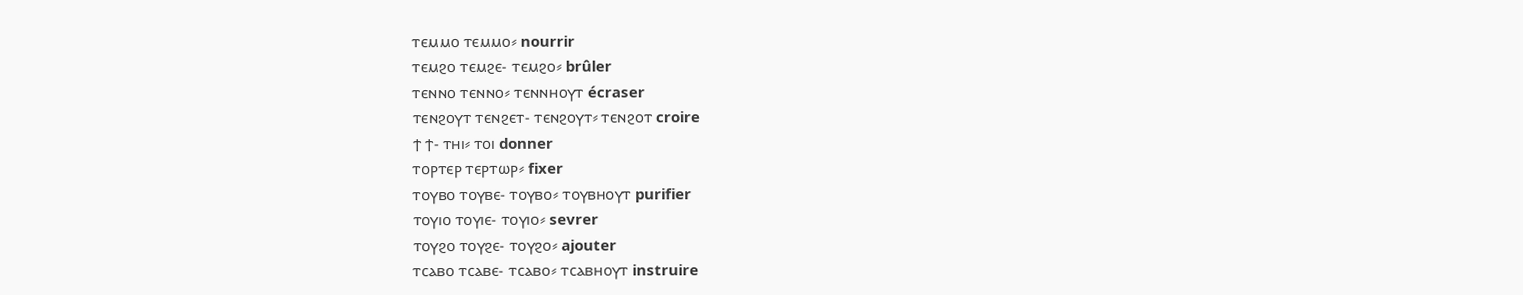ⲧⲉⲙⲙⲟ ⲧⲉⲙⲙⲟ⸗ nourrir
ⲧⲉⲙϩⲟ ⲧⲉⲙϩⲉ- ⲧⲉⲙϩⲟ⸗ brûler
ⲧⲉⲛⲛⲟ ⲧⲉⲛⲛⲟ⸗ ⲧⲉⲛⲛⲏⲟⲩⲧ écraser
ⲧⲉⲛϩⲟⲩⲧ ⲧⲉⲛϩⲉⲧ- ⲧⲉⲛϩⲟⲩⲧ⸗ ⲧⲉⲛϩⲟⲧ croire
ϯ ϯ- ⲧⲏⲓ⸗ ⲧⲟⲓ donner
ⲧⲟⲣⲧⲉⲣ ⲧⲉⲣⲧⲱⲣ⸗ fixer
ⲧⲟⲩⲃⲟ ⲧⲟⲩⲃⲉ- ⲧⲟⲩⲃⲟ⸗ ⲧⲟⲩⲃⲏⲟⲩⲧ purifier
ⲧⲟⲩⲓⲟ ⲧⲟⲩⲓⲉ- ⲧⲟⲩⲓⲟ⸗ sevrer
ⲧⲟⲩϩⲟ ⲧⲟⲩϩⲉ- ⲧⲟⲩϩⲟ⸗ ajouter
ⲧⲥⲁⲃⲟ ⲧⲥⲁⲃⲉ- ⲧⲥⲁⲃⲟ⸗ ⲧⲥⲁⲃⲏⲟⲩⲧ instruire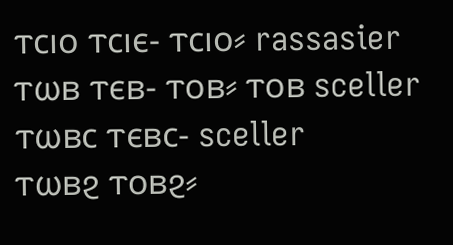ⲧⲥⲓⲟ ⲧⲥⲓⲉ- ⲧⲥⲓⲟ⸗ rassasier
ⲧⲱⲃ ⲧⲉⲃ- ⲧⲟⲃ⸗ ⲧⲟⲃ sceller
ⲧⲱⲃⲥ ⲧⲉⲃⲥ- sceller
ⲧⲱⲃϩ ⲧⲟⲃϩ⸗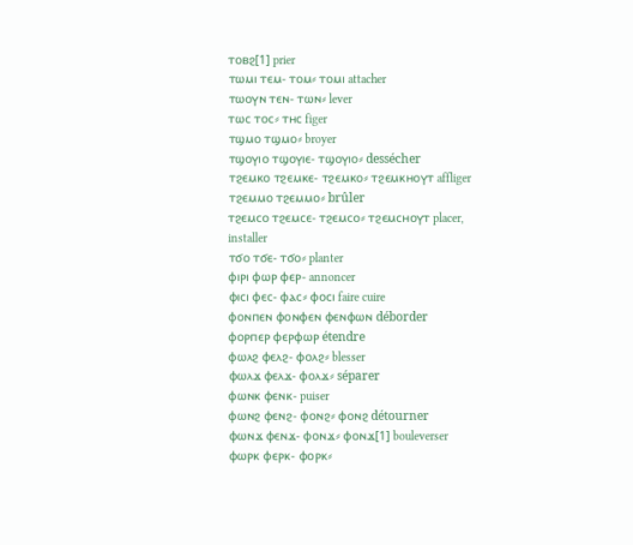ⲧⲟⲃϩ[1] prier
ⲧⲱⲙⲓ ⲧⲉⲙ- ⲧⲟⲙ⸗ ⲧⲟⲙⲓ attacher
ⲧⲱⲟⲩⲛ ⲧⲉⲛ- ⲧⲱⲛ⸗ lever
ⲧⲱⲥ ⲧⲟⲥ⸗ ⲧⲏⲥ figer
ⲧϣⲙⲟ ⲧϣⲙⲟ⸗ broyer
ⲧϣⲟⲩⲓⲟ ⲧϣⲟⲩⲓⲉ- ⲧϣⲟⲩⲓⲟ⸗ dessécher
ⲧϩⲉⲙⲕⲟ ⲧϩⲉⲙⲕⲉ- ⲧϩⲉⲙⲕⲟ⸗ ⲧϩⲉⲙⲕⲏⲟⲩⲧ affliger
ⲧϩⲉⲙⲙⲟ ⲧϩⲉⲙⲙⲟ⸗ brûler
ⲧϩⲉⲙⲥⲟ ⲧϩⲉⲙⲥⲉ- ⲧϩⲉⲙⲥⲟ⸗ ⲧϩⲉⲙⲥⲏⲟⲩⲧ placer, installer
ⲧϭⲟ ⲧϭⲉ- ⲧϭⲟ⸗ planter
ⲫⲓⲣⲓ ⲫⲱⲣ ⲫⲉⲣ- annoncer
ⲫⲓⲥⲓ ⲫⲉⲥ- ⲫⲁⲥ⸗ ⲫⲟⲥⲓ faire cuire
ⲫⲟⲛⲡⲉⲛ ⲫⲟⲛⲫⲉⲛ ⲫⲉⲛⲫⲱⲛ déborder
ⲫⲟⲣⲡⲉⲣ ⲫⲉⲣⲫⲱⲣ étendre
ⲫⲱⲗϩ ⲫⲉⲗϩ- ⲫⲟⲗϩ⸗ blesser
ⲫⲱⲗϫ ⲫⲉⲗϫ- ⲫⲟⲗϫ⸗ séparer
ⲫⲱⲛⲕ ⲫⲉⲛⲕ- puiser
ⲫⲱⲛϩ ⲫⲉⲛϩ- ⲫⲟⲛϩ⸗ ⲫⲟⲛϩ détourner
ⲫⲱⲛϫ ⲫⲉⲛϫ- ⲫⲟⲛϫ⸗ ⲫⲟⲛϫ[1] bouleverser
ⲫⲱⲣⲕ ⲫⲉⲣⲕ- ⲫⲟⲣⲕ⸗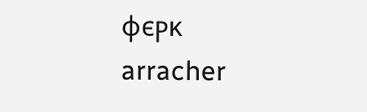ⲫⲉⲣⲕ arracher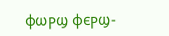ⲫⲱⲣϣ ⲫⲉⲣϣ-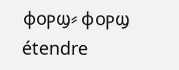ⲫⲟⲣϣ⸗ ⲫⲟⲣϣ étendre